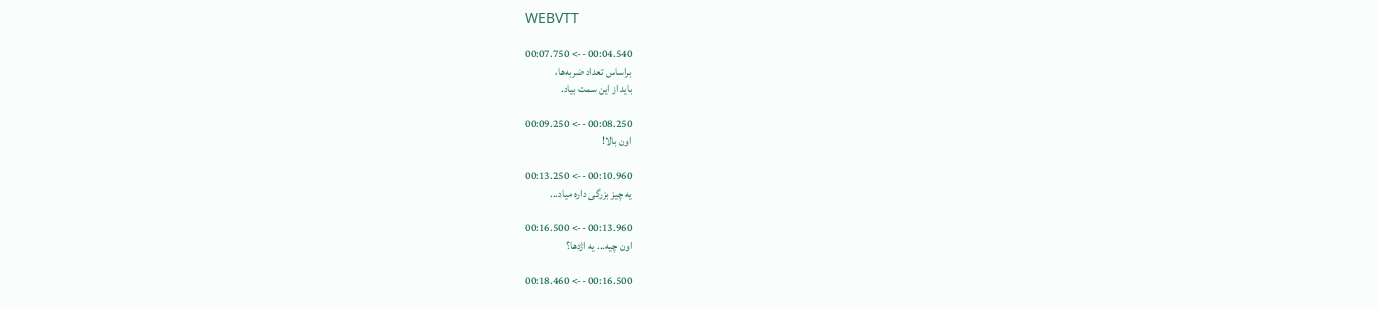WEBVTT

00:04.540 --> 00:07.750
براساس تعداد ضربه‌ها،
باید از این سمت بیاد.

00:08.250 --> 00:09.250
اون بالا!

00:10.960 --> 00:13.250
یه چیز بزرگی داره میاد...

00:13.960 --> 00:16.500
اون چیه... یه اژدها؟

00:16.500 --> 00:18.460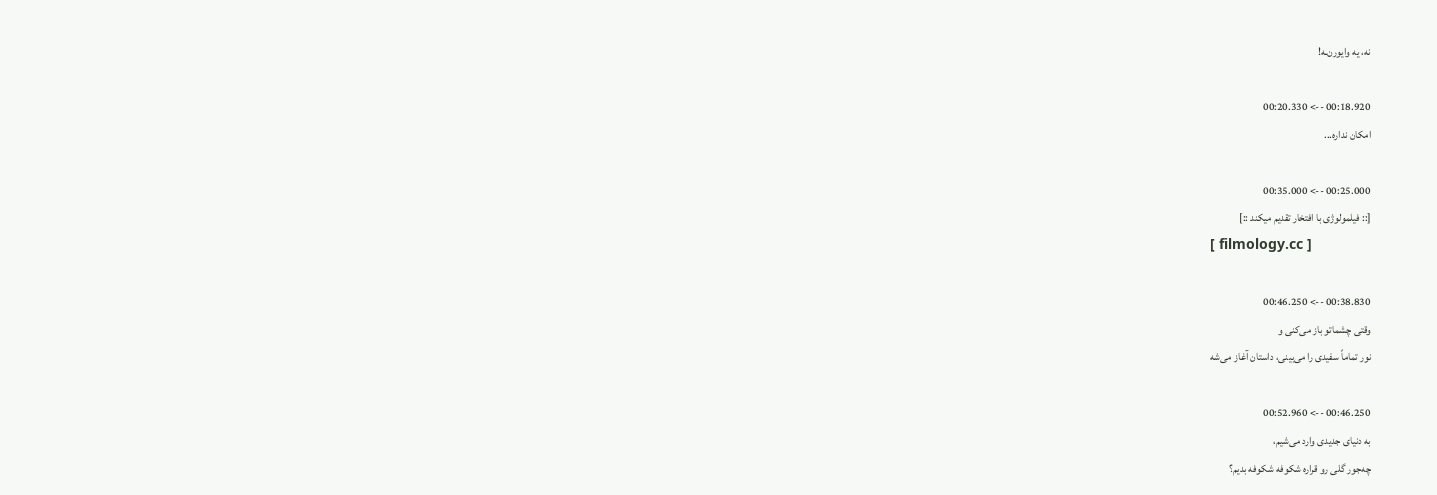نه، یه وایورن‌ـه!

00:18.920 --> 00:20.330
امکان نداره...

00:25.000 --> 00:35.000
[:: فیلمولوژی با افتخار تقدیم میکند ::]
[ filmology.cc ]

00:38.830 --> 00:46.250
وقتی چشماتو باز می‌کنی و
نور تماماً سفیدی را می‌بینی، داستان آغاز می‌شه

00:46.250 --> 00:52.960
به دنیای جدیدی وارد می‌شیم،
چه‌جور گلی رو قراره شکوفه شکوفه بدیم؟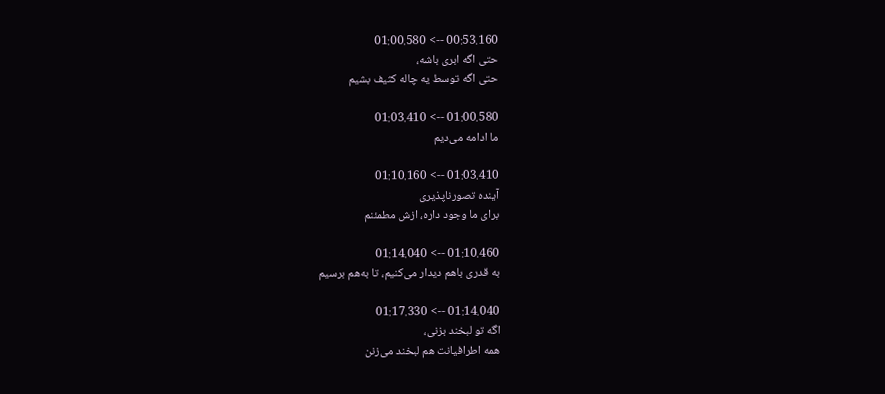00:53.160 --> 01:00.580
حتی اگه ابری باشه،
حتی اگه توسط یه چاله کثیف بشیم

01:00.580 --> 01:03.410
ما ادامه می‌دیم

01:03.410 --> 01:10.160
آینده تصورناپذیری
برای ما وجود داره، ازش مطمئنم

01:10.460 --> 01:14.040
به قدری باهم دیدار می‌کنیم، تا به‌هم برسیم

01:14.040 --> 01:17.330
اگه تو لبخند بزنی،
همه اطرافیانت هم لبخند می‌زنن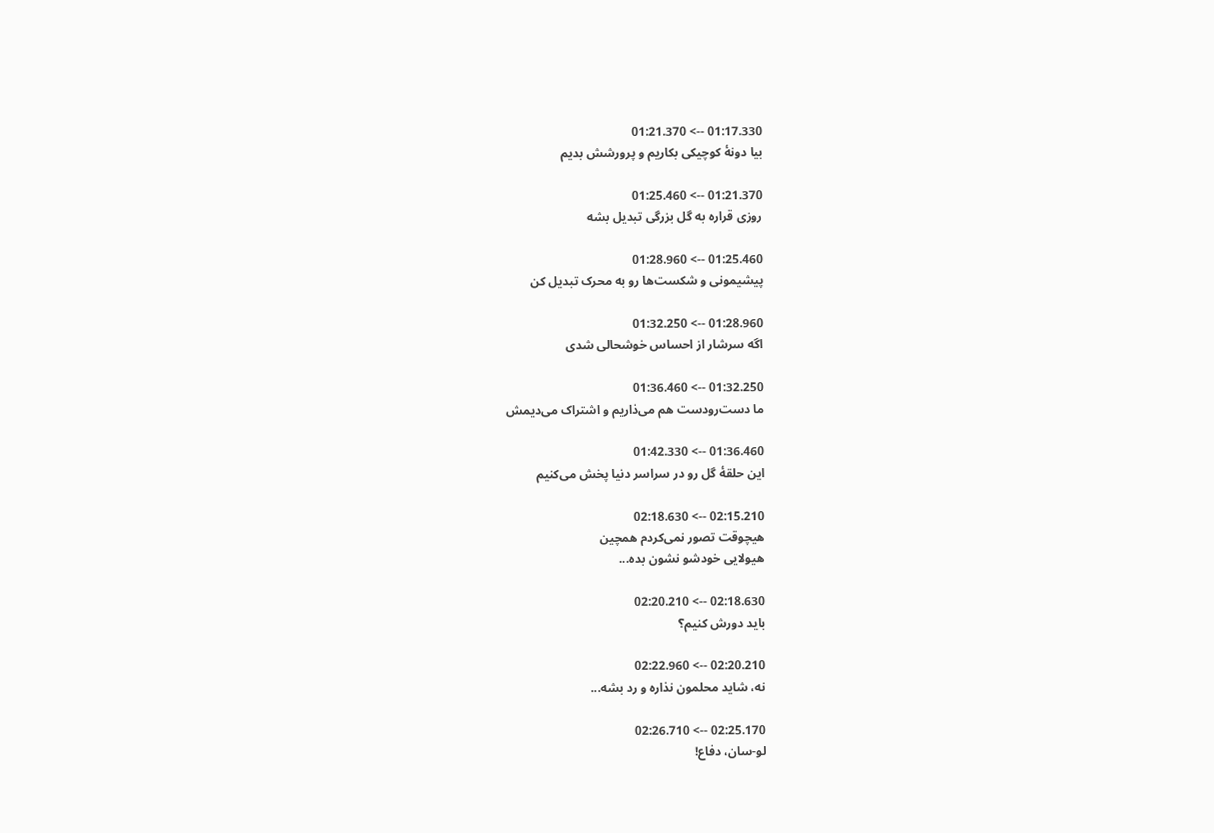01:17.330 --> 01:21.370
بیا دونۀ کوچیکی بکاریم و پرورشش بدیم

01:21.370 --> 01:25.460
روزی قراره به گل بزرگی تبدیل بشه

01:25.460 --> 01:28.960
پیشیمونی و شکست‌ها رو به محرک تبدیل کن

01:28.960 --> 01:32.250
اگه سرشار از احساس خوشحالی شدی

01:32.250 --> 01:36.460
ما دست‌رودست هم می‌ذاریم و اشتراک می‌دیمش

01:36.460 --> 01:42.330
این حلقۀ گل رو در سراسر دنیا پخش می‌کنیم

02:15.210 --> 02:18.630
هیچوقت تصور نمی‌کردم همچین
هیولایی خودشو نشون بده...

02:18.630 --> 02:20.210
باید دورش کنیم؟

02:20.210 --> 02:22.960
نه، شاید محلمون نذاره و رد بشه...

02:25.170 --> 02:26.710
لو-سان، دفاع!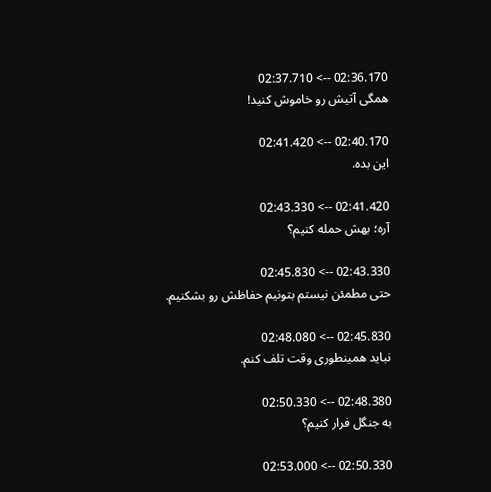02:36.170 --> 02:37.710
همگی آتیش رو خاموش کنید!

02:40.170 --> 02:41.420
این بده.

02:41.420 --> 02:43.330
آره؛ بهش حمله کنیم؟

02:43.330 --> 02:45.830
حتی مطمئن نیستم بتونیم حفاظش رو بشکنیم.

02:45.830 --> 02:48.080
نباید همینطوری وقت تلف کنم.

02:48.380 --> 02:50.330
به جنگل فرار کنیم؟

02:50.330 --> 02:53.000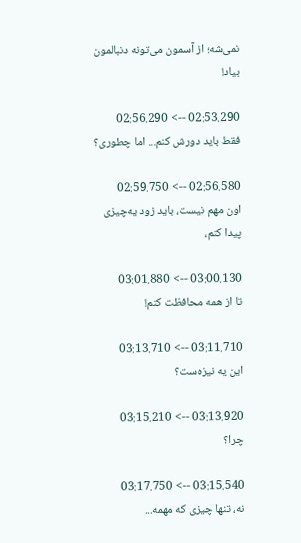نمی‌شه؛ از آسمون می‌تونه دنبالمون بیاد!

02:53.290 --> 02:56.290
فقط باید دورش کنم... اما چطوری؟

02:56.580 --> 02:59.750
اون مهم نیست، باید زود یه‌چیزی پیدا کنم،

03:00.130 --> 03:01.880
تا از همه محافظت کنم!

03:11.710 --> 03:13.710
این یه نیزه‌ست؟

03:13.920 --> 03:15.210
چرا؟

03:15.540 --> 03:17.750
نه، تنها چیزی که مهمه...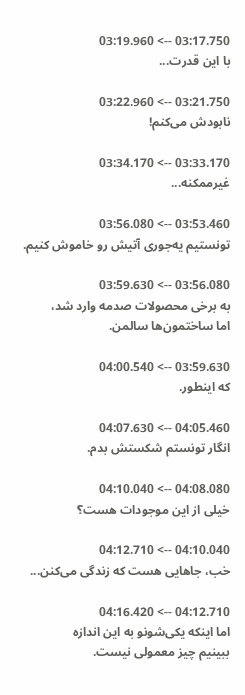03:17.750 --> 03:19.960
با این قدرت...

03:21.750 --> 03:22.960
نابودش می‌کنم!

03:33.170 --> 03:34.170
غیرممکنه...

03:53.460 --> 03:56.080
تونستیم یه‌جوری آتیش رو خاموش کنیم.

03:56.080 --> 03:59.630
به برخی محصولات صدمه وارد شد،
اما ساختمون‌ها سالمن.

03:59.630 --> 04:00.540
که اینطور.

04:05.460 --> 04:07.630
انگار تونستم شکستش بدم.

04:08.080 --> 04:10.040
خیلی از این موجودات هست؟

04:10.040 --> 04:12.710
خب، جاهایی هست که زندگی می‌کنن...

04:12.710 --> 04:16.420
اما اینکه یکی‌شونو به این اندازه
ببینیم چیز معمولی نیست.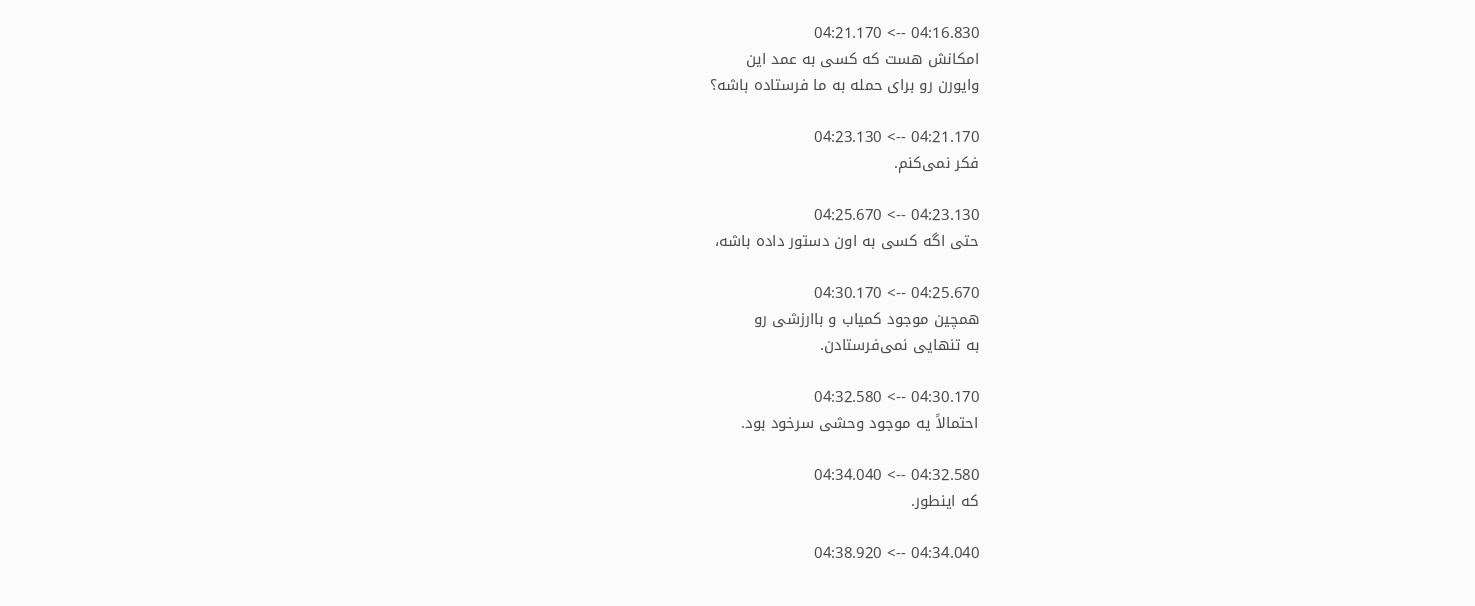04:16.830 --> 04:21.170
امکانش هست که کسی به عمد این
وایورن رو برای حمله به ما فرستاده باشه؟

04:21.170 --> 04:23.130
فکر نمی‌کنم.

04:23.130 --> 04:25.670
حتی اگه کسی به اون دستور داده باشه،

04:25.670 --> 04:30.170
همچین موجود کمیاب و باارزشی رو
به تنهایی نمی‌فرستادن.

04:30.170 --> 04:32.580
احتمالاً یه موجود وحشی سرخود بود.

04:32.580 --> 04:34.040
که اینطور.

04:34.040 --> 04:38.920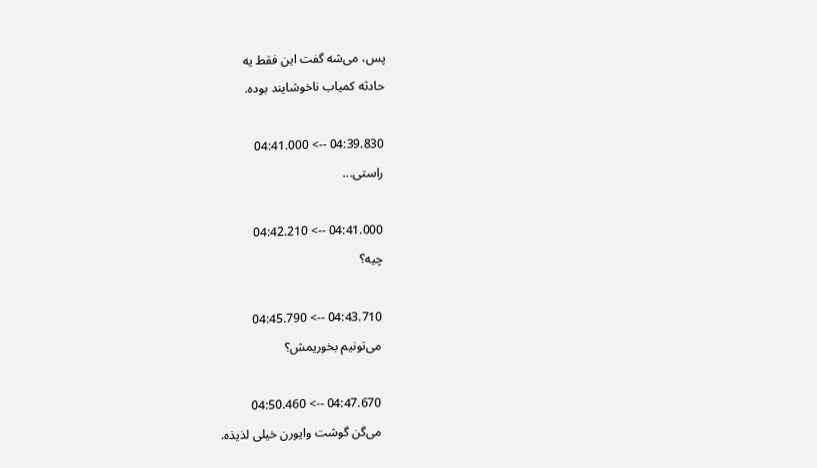پس، می‌شه گفت این فقط یه
حادثه کمیاب ناخوشایند بوده.

04:39.830 --> 04:41.000
راستی...

04:41.000 --> 04:42.210
چیه؟

04:43.710 --> 04:45.790
می‌تونیم بخوریمش؟

04:47.670 --> 04:50.460
می‌گن گوشت وایورن خیلی لذیذه.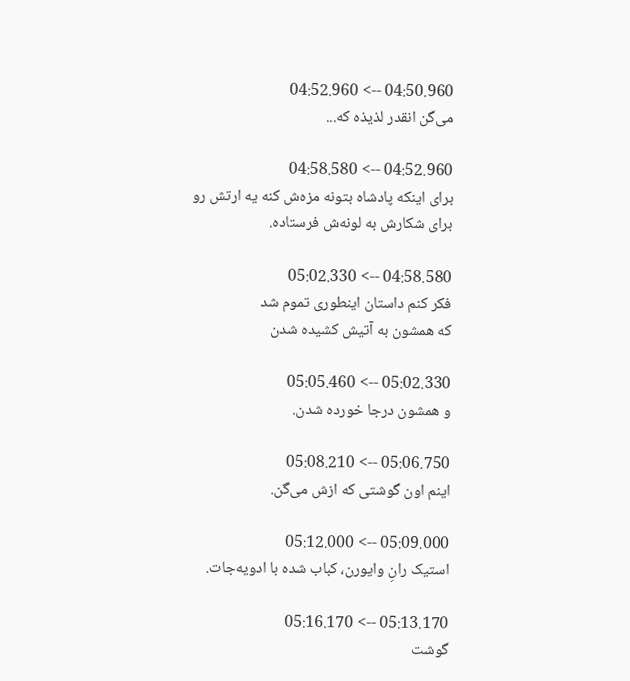04:50.960 --> 04:52.960
می‌گن انقدر لذیذه که...

04:52.960 --> 04:58.580
برای اینکه پادشاه بتونه مزه‌ش کنه یه ارتش رو
برای شکارش به لونه‌ش فرستاده.

04:58.580 --> 05:02.330
فکر کنم داستان اینطوری تموم شد
که همشون به آتیش کشیده شدن

05:02.330 --> 05:05.460
و همشون درجا خورده شدن.

05:06.750 --> 05:08.210
اینم اون گوشتی که ازش می‌گن.

05:09.000 --> 05:12.000
استیک رانِ وایورن، کباب شده با ادویه‌جات.

05:13.170 --> 05:16.170
گوشت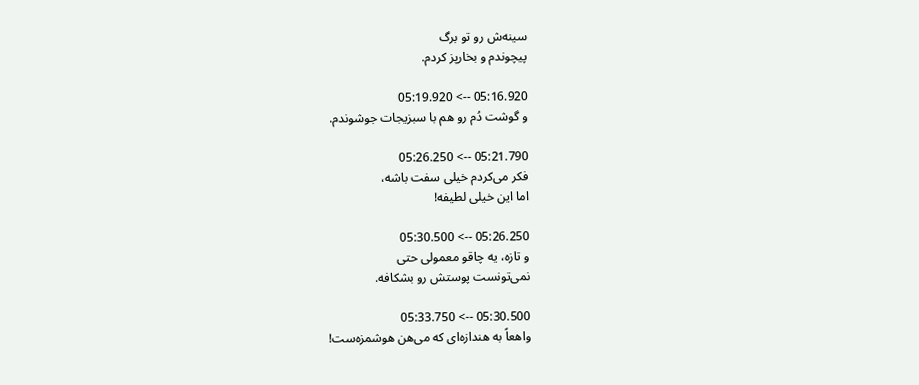سینه‌ش رو تو برگ
پیچوندم و بخارپز کردم.

05:16.920 --> 05:19.920
و گوشت دُم رو هم با سبزیجات جوشوندم.

05:21.790 --> 05:26.250
فکر می‌کردم خیلی سفت باشه،
اما این خیلی لطیفه!

05:26.250 --> 05:30.500
و تازه، یه چاقو معمولی حتی
نمی‌تونست پوستش رو بشکافه.

05:30.500 --> 05:33.750
واهعاً به هندازه‌ای که می‌هن هوشمزه‌ست!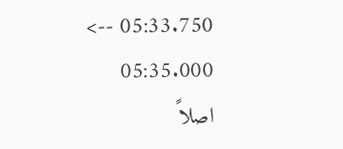05:33.750 --> 05:35.000
اصلاً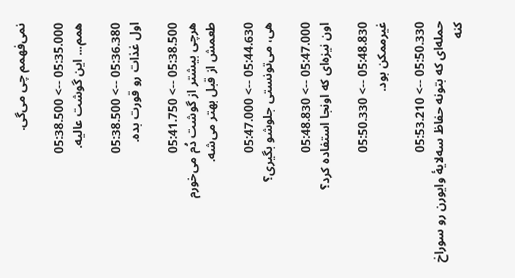نمی‌فهمم چی می‌گی.

05:35.000 --> 05:38.500
همم... این گوشت عالیه.

05:36.380 --> 05:38.500
اول غذات رو قورت بده.

05:38.500 --> 05:41.750
هرچی بیشتر از گوشت دُم می‌خورم
طعمش از قبل بهتر می‌شه.

05:44.630 --> 05:47.000
هی، می‌تونستی جلوشو بگیری؟

05:47.000 --> 05:48.830
اون نیزه‌ای که اونجا استفاده کرد؟

05:48.830 --> 05:50.330
غیرممکن بود.

05:50.330 --> 05:53.210
حمله‌ای که بتونه حفاظ سه‌لایۀ وایورن رو سوراخ کنه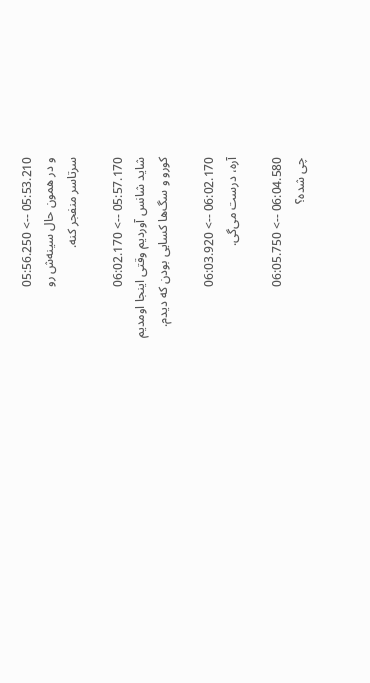05:53.210 --> 05:56.250
و در همون حال سینه‌ش رو
سرتاسر منفجر کنه.

05:57.170 --> 06:02.170
شاید شانس آوردیم وقتی اینجا اومدیم
کورو و سگ‌ها کسایی بودن که دیدم.

06:02.170 --> 06:03.920
آره، درست می‌گی.

06:04.580 --> 06:05.750
چی شده؟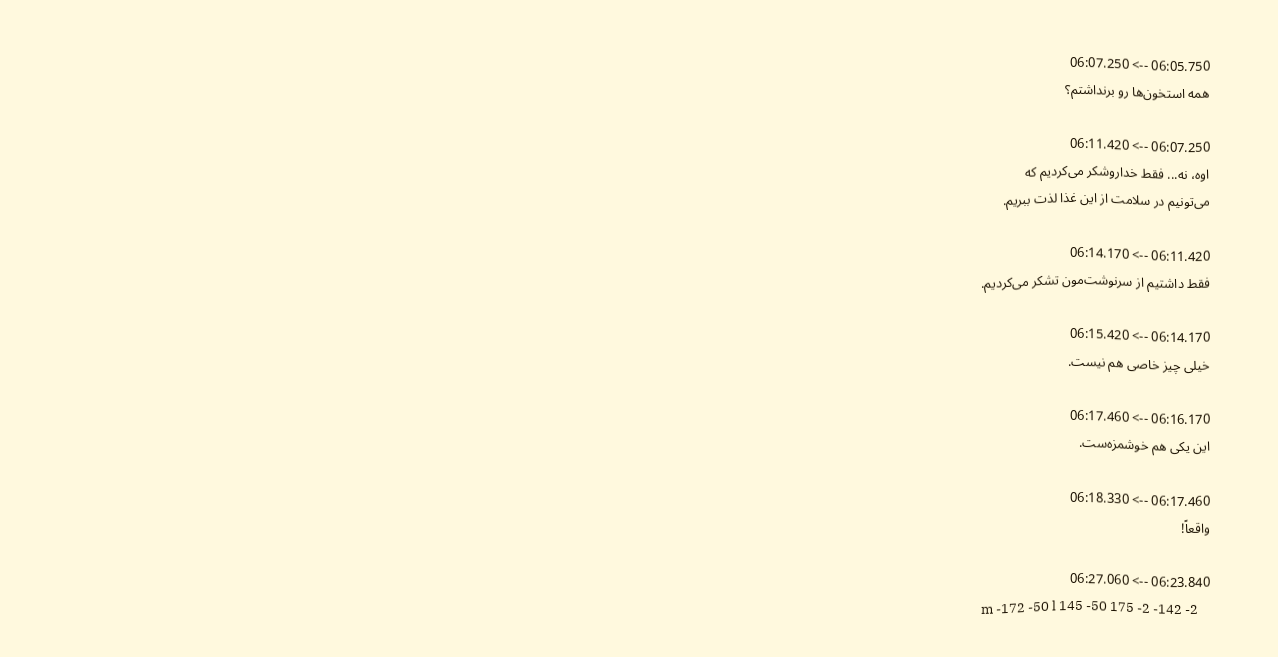06:05.750 --> 06:07.250
همه استخون‌ها رو برنداشتم؟

06:07.250 --> 06:11.420
اوه، نه... فقط خداروشکر می‌کردیم که
می‌تونیم در سلامت از این غذا لذت ببریم.

06:11.420 --> 06:14.170
فقط داشتیم از سرنوشت‌مون تشکر می‌کردیم.

06:14.170 --> 06:15.420
خیلی چیز خاصی هم نیست.

06:16.170 --> 06:17.460
این یکی هم خوشمزه‌ست.

06:17.460 --> 06:18.330
واقعاً!

06:23.840 --> 06:27.060
m -172 -50 l 145 -50 175 -2 -142 -2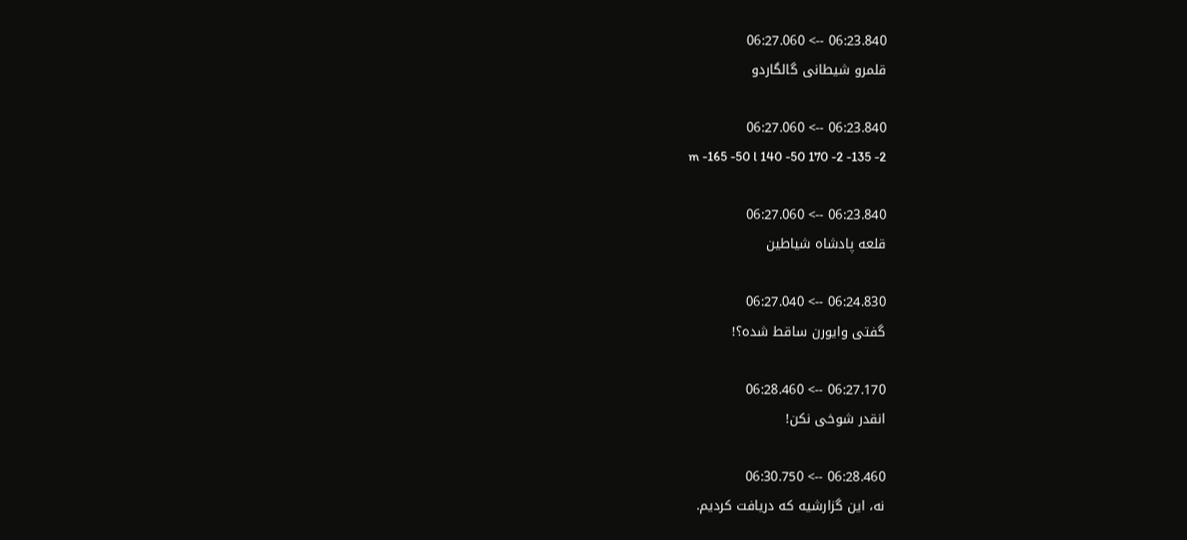06:23.840 --> 06:27.060
قلمرو شیطانی گالگاردو

06:23.840 --> 06:27.060
m -165 -50 l 140 -50 170 -2 -135 -2

06:23.840 --> 06:27.060
قلعه پادشاه شیاطین

06:24.830 --> 06:27.040
گفتی وایورن ساقط شده؟!

06:27.170 --> 06:28.460
انقدر شوخی نکن!

06:28.460 --> 06:30.750
نه، این گزارشیه که دریافت کردیم.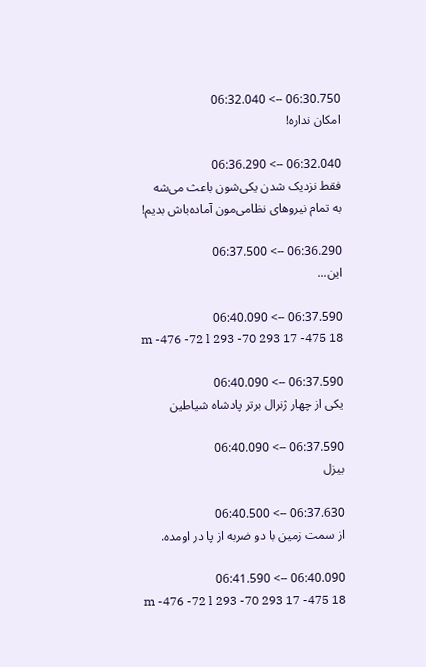06:30.750 --> 06:32.040
امکان نداره!

06:32.040 --> 06:36.290
فقط نزدیک شدن یکی‌شون باعث می‌شه
به تمام نیروهای نظامی‌مون آماده‌باش بدیم!

06:36.290 --> 06:37.500
این...

06:37.590 --> 06:40.090
m -476 -72 l 293 -70 293 17 -475 18

06:37.590 --> 06:40.090
یکی از چهار ژنرال برتر پادشاه شیاطین

06:37.590 --> 06:40.090
بیزل

06:37.630 --> 06:40.500
از سمت زمین با دو ضربه از پا در اومده.

06:40.090 --> 06:41.590
m -476 -72 l 293 -70 293 17 -475 18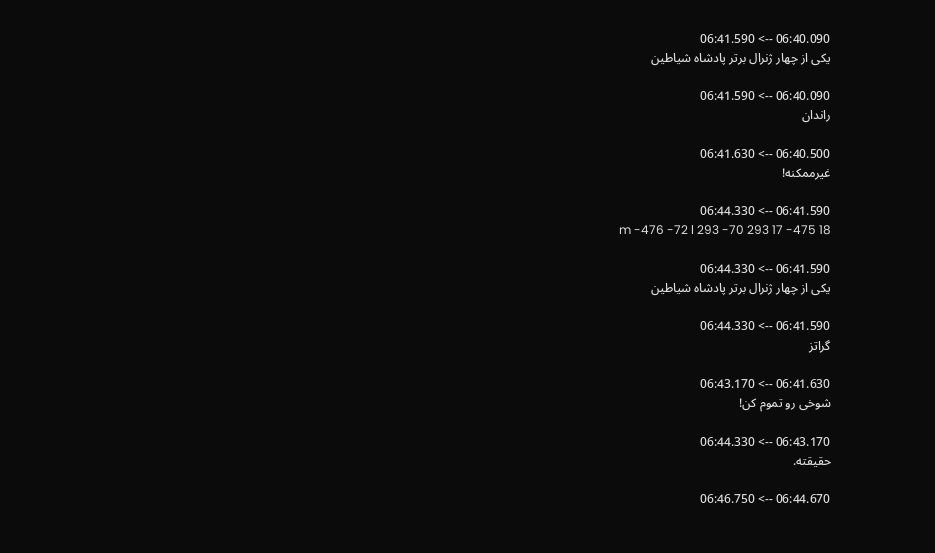06:40.090 --> 06:41.590
یکی از چهار ژنرال برتر پادشاه شیاطین

06:40.090 --> 06:41.590
راندان

06:40.500 --> 06:41.630
غیرممکنه!

06:41.590 --> 06:44.330
m -476 -72 l 293 -70 293 17 -475 18

06:41.590 --> 06:44.330
یکی از چهار ژنرال برتر پادشاه شیاطین

06:41.590 --> 06:44.330
گراتز

06:41.630 --> 06:43.170
شوخی رو تموم کن!

06:43.170 --> 06:44.330
حقیقته.

06:44.670 --> 06:46.750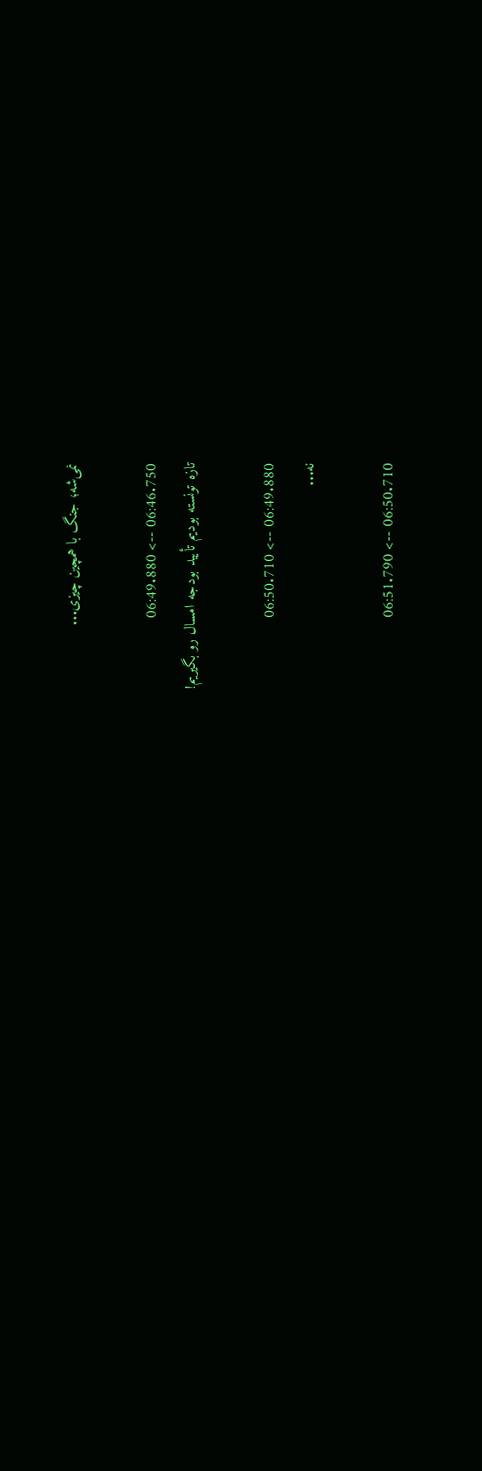نمی‌شه؛ جنگ با همچین چیزی...

06:46.750 --> 06:49.880
تازه تونسته بودیم تأیید بودجه امسال رو بگیریم!

06:49.880 --> 06:50.710
نه...

06:50.710 --> 06:51.790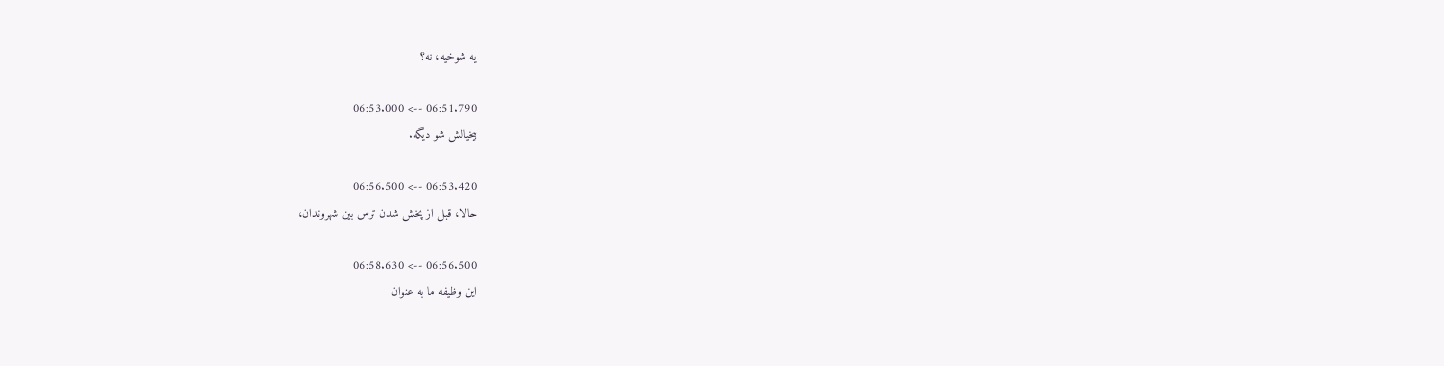یه شوخیه، نه؟

06:51.790 --> 06:53.000
بیخیالش شو دیگه.

06:53.420 --> 06:56.500
حالا، قبل از پخش شدن ترس بین شهروندان،

06:56.500 --> 06:58.630
این وظیفه ما به عنوان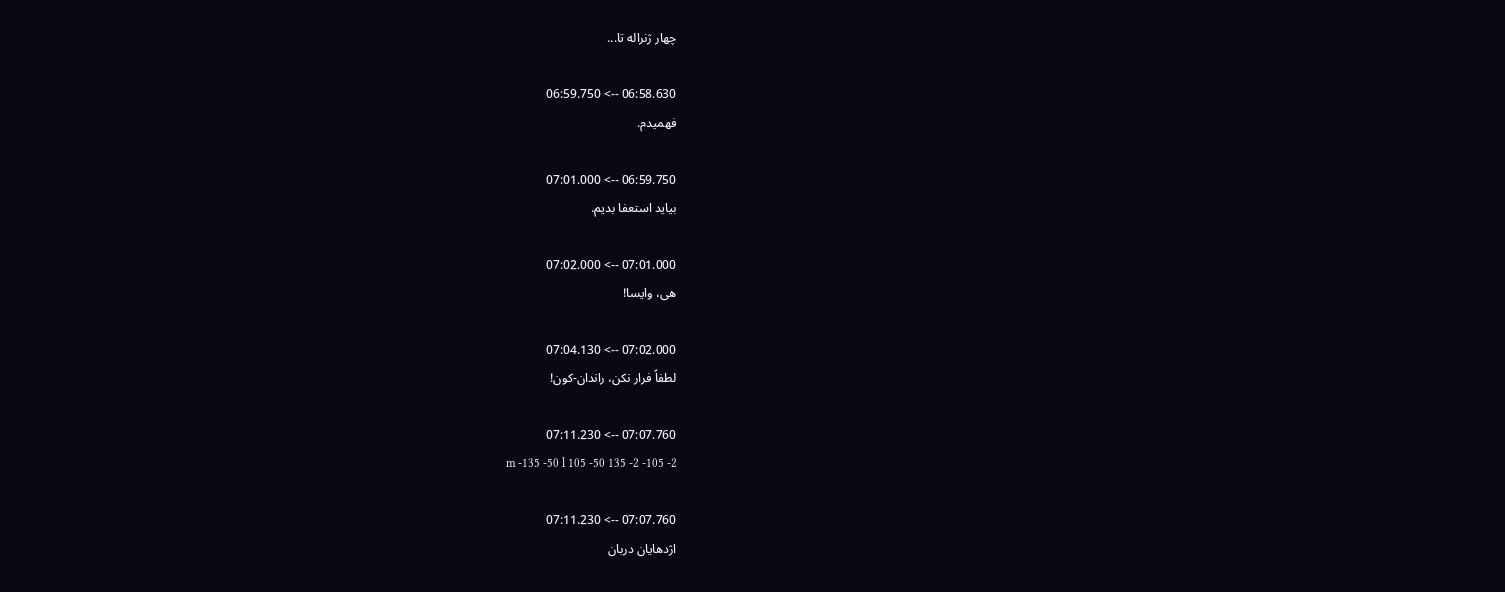چهار ژنراله تا...

06:58.630 --> 06:59.750
فهمیدم.

06:59.750 --> 07:01.000
بیاید استعفا بدیم.

07:01.000 --> 07:02.000
هی، وایسا!

07:02.000 --> 07:04.130
لطفاً فرار نکن، راندان-کون!

07:07.760 --> 07:11.230
m -135 -50 l 105 -50 135 -2 -105 -2

07:07.760 --> 07:11.230
اژدهایان دربان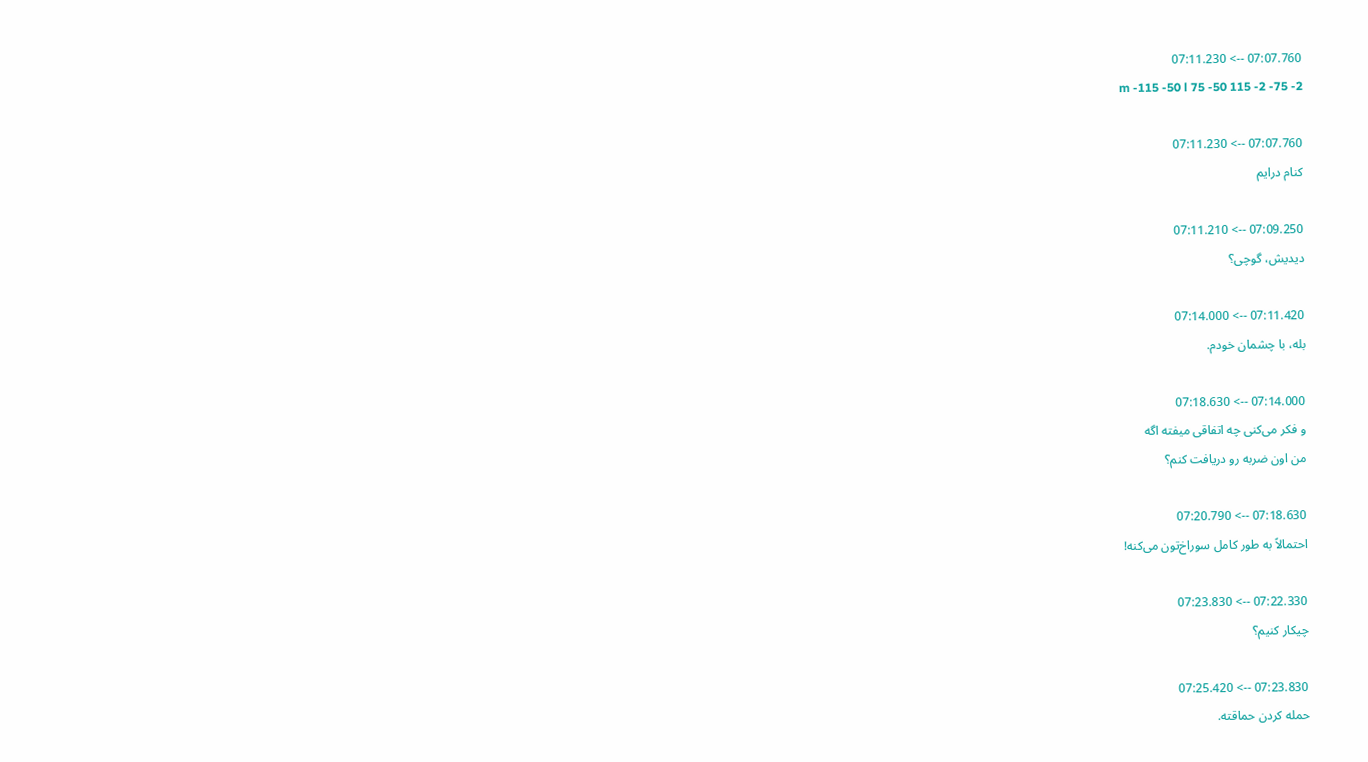07:07.760 --> 07:11.230
m -115 -50 l 75 -50 115 -2 -75 -2

07:07.760 --> 07:11.230
کنام درایم

07:09.250 --> 07:11.210
دیدیش، گوچی؟

07:11.420 --> 07:14.000
بله، با چشمان خودم.

07:14.000 --> 07:18.630
و فکر می‌کنی چه اتفاقی میفته اگه
من اون ضربه رو دریافت کنم؟

07:18.630 --> 07:20.790
احتمالاً به طور کامل سوراخ‌تون می‌کنه!

07:22.330 --> 07:23.830
چیکار کنیم؟

07:23.830 --> 07:25.420
حمله کردن حماقته.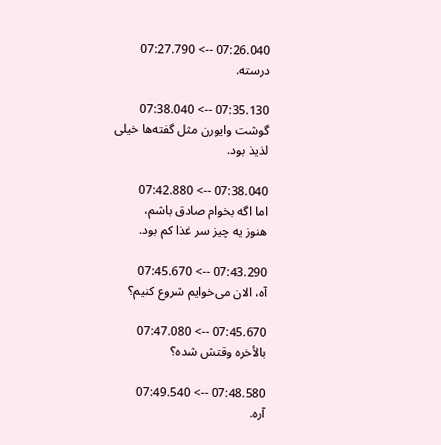07:26.040 --> 07:27.790
درسته.

07:35.130 --> 07:38.040
گوشت وایورن مثل گفته‌ها خیلی لذیذ بود.

07:38.040 --> 07:42.880
اما اگه بخوام صادق باشم،
هنوز یه چیز سر غذا کم بود.

07:43.290 --> 07:45.670
آه، الان می‌خوایم شروع کنیم؟

07:45.670 --> 07:47.080
بالأخره وقتش شده؟

07:48.580 --> 07:49.540
آره.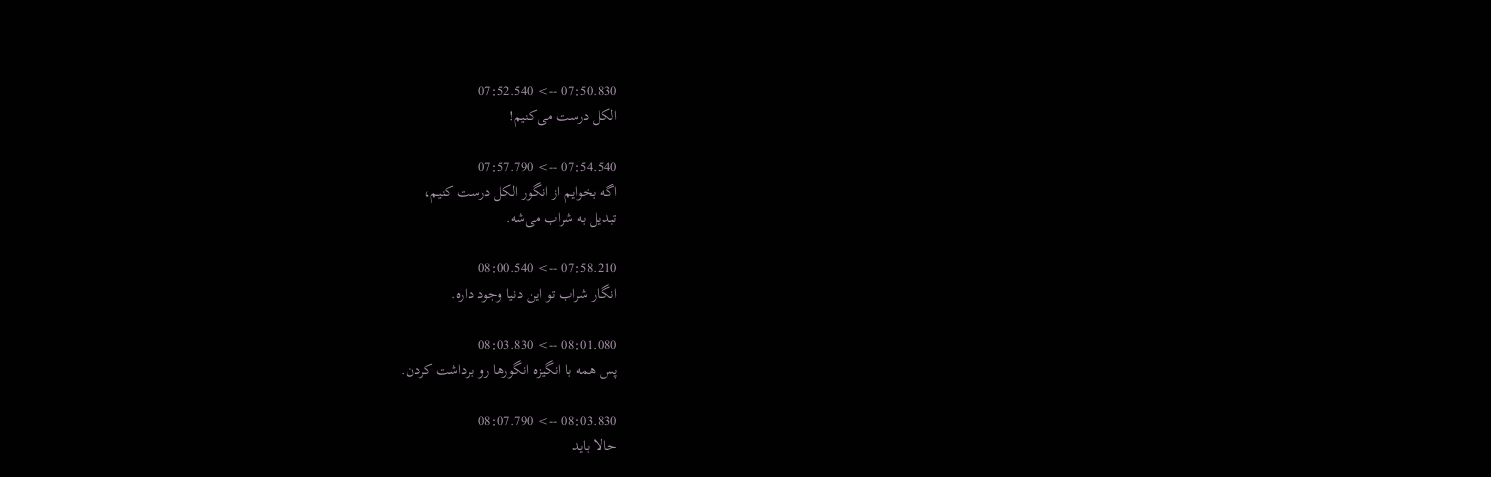07:50.830 --> 07:52.540
الکل درست می‌کنیم!

07:54.540 --> 07:57.790
اگه بخوایم از انگور الکل درست کنیم،
تبدیل به شراب می‌شه.

07:58.210 --> 08:00.540
انگار شراب تو این دنیا وجود داره.

08:01.080 --> 08:03.830
پس همه با انگیزه انگورها رو برداشت کردن.

08:03.830 --> 08:07.790
حالا باید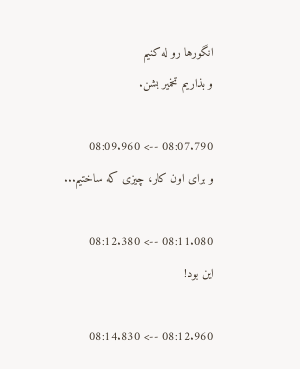انگورها رو له کنیم
و بذاریم تخمیر بشن.

08:07.790 --> 08:09.960
و برای اون کار، چیزی که ساختیم...

08:11.080 --> 08:12.380
این بود!

08:12.960 --> 08:14.830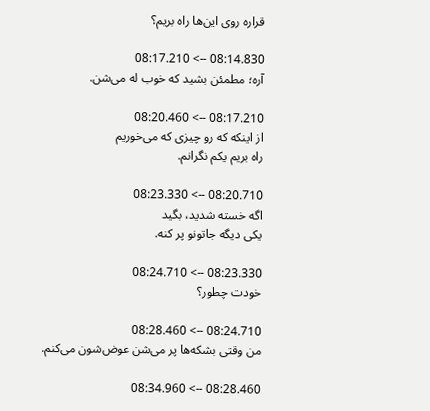قراره روی این‌ها راه بریم؟

08:14.830 --> 08:17.210
آره؛ مطمئن بشید که خوب له می‌شن.

08:17.210 --> 08:20.460
از اینکه که رو چیزی که می‌خوریم
راه بریم یکم نگرانم.

08:20.710 --> 08:23.330
اگه خسته شدید، بگید
یکی دیگه جاتونو پر کنه.

08:23.330 --> 08:24.710
خودت چطور؟

08:24.710 --> 08:28.460
من وقتی بشکه‌ها پر می‌شن عوض‌شون می‌کنم.

08:28.460 --> 08:34.960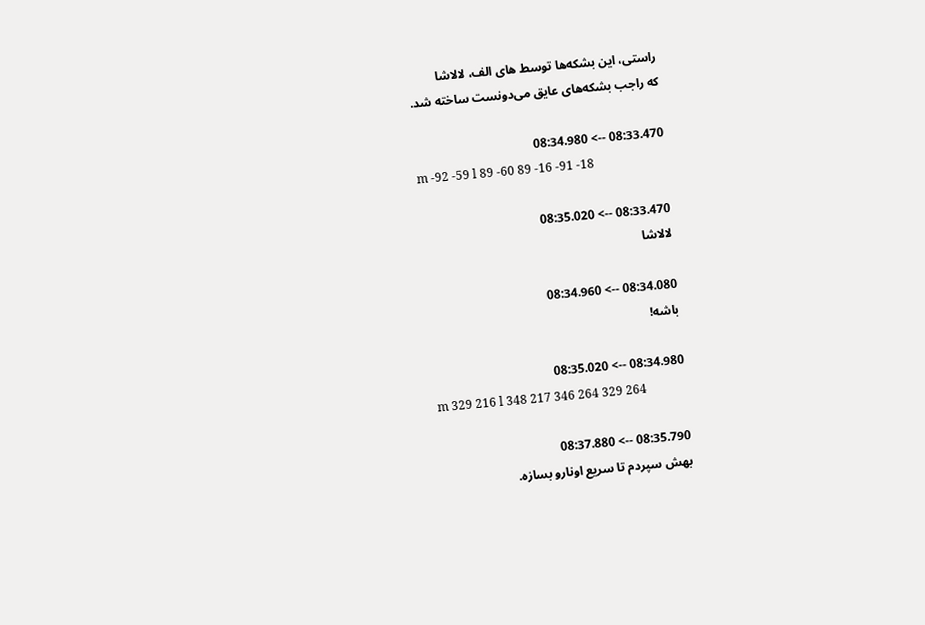راستی، این بشکه‌ها توسط های الف، لالاشا
که راجب بشکه‌های عایق می‌دونست ساخته شد.

08:33.470 --> 08:34.980
m -92 -59 l 89 -60 89 -16 -91 -18

08:33.470 --> 08:35.020
لالاشا

08:34.080 --> 08:34.960
باشه!

08:34.980 --> 08:35.020
m 329 216 l 348 217 346 264 329 264

08:35.790 --> 08:37.880
بهش سپردم تا سریع اونارو بسازه.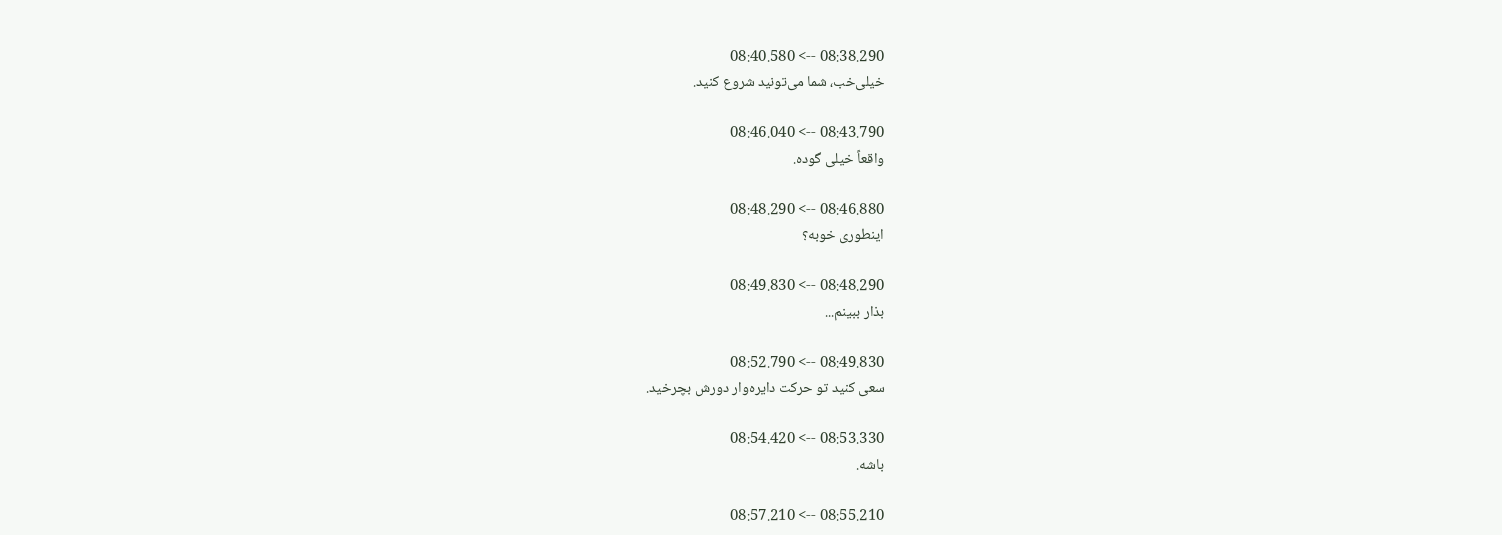08:38.290 --> 08:40.580
خیلی‌خب، شما می‌تونید شروع کنید.

08:43.790 --> 08:46.040
واقعاً خیلی گوده.

08:46.880 --> 08:48.290
اینطوری خوبه؟

08:48.290 --> 08:49.830
بذار ببینم...

08:49.830 --> 08:52.790
سعی کنید تو حرکت دایره‌وار دورش بچرخید.

08:53.330 --> 08:54.420
باشه.

08:55.210 --> 08:57.210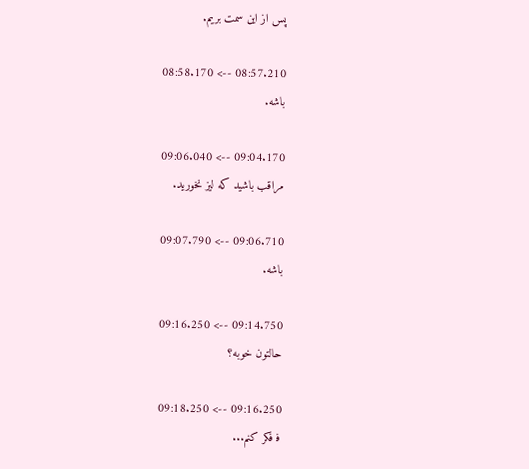پس از این سمت بریم.

08:57.210 --> 08:58.170
باشه.

09:04.170 --> 09:06.040
مراقب باشید که لیز نخورید.

09:06.710 --> 09:07.790
باشه.

09:14.750 --> 09:16.250
حالتون خوبه؟

09:16.250 --> 09:18.250
ف‍ فکر کنم...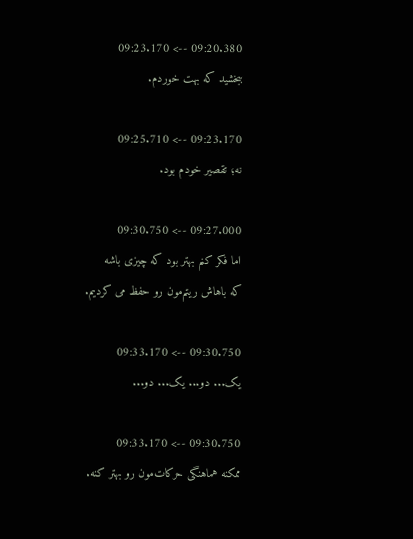09:20.380 --> 09:23.170
ببخشید که بهت خوردم.

09:23.170 --> 09:25.710
نه؛ تقصیر خودم بود.

09:27.000 --> 09:30.750
اما فکر کنم بهتر بود که چیزی باشه
که باهاش ریتم‌مون رو حفظ می کردیم.

09:30.750 --> 09:33.170
یک... دو... یک... دو...

09:30.750 --> 09:33.170
ممکنه هماهنگی حرکات‌مون رو بهتر کنه.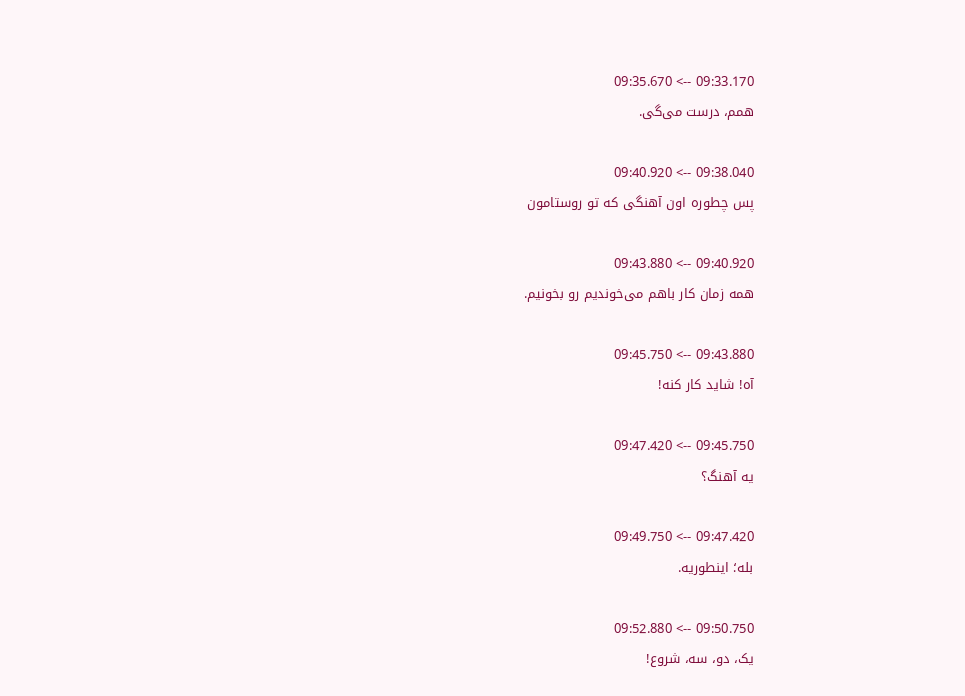09:33.170 --> 09:35.670
همم، درست می‌گی.

09:38.040 --> 09:40.920
پس چطوره اون آهنگی که تو روستامون

09:40.920 --> 09:43.880
همه زمان کار باهم می‌خوندیم رو بخونیم.

09:43.880 --> 09:45.750
آه! شاید کار کنه!

09:45.750 --> 09:47.420
یه آهنگ؟

09:47.420 --> 09:49.750
بله؛ اینطوریه.

09:50.750 --> 09:52.880
یک، دو، سه، شروع!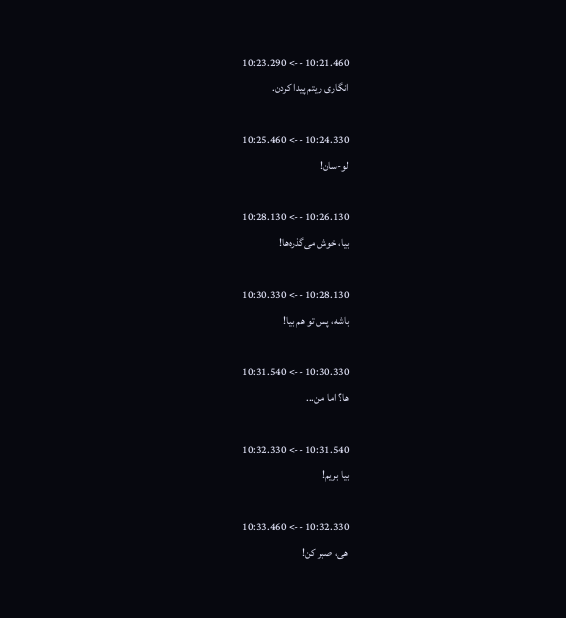10:21.460 --> 10:23.290
انگاری ریتم پیدا کردن.

10:24.330 --> 10:25.460
لو-سان!

10:26.130 --> 10:28.130
بیا، خوش می‌گذره‌ها!

10:28.130 --> 10:30.330
باشه، پس تو هم بیا!

10:30.330 --> 10:31.540
ها؟ اما من...

10:31.540 --> 10:32.330
بیا بریم!

10:32.330 --> 10:33.460
هی، صبر کن!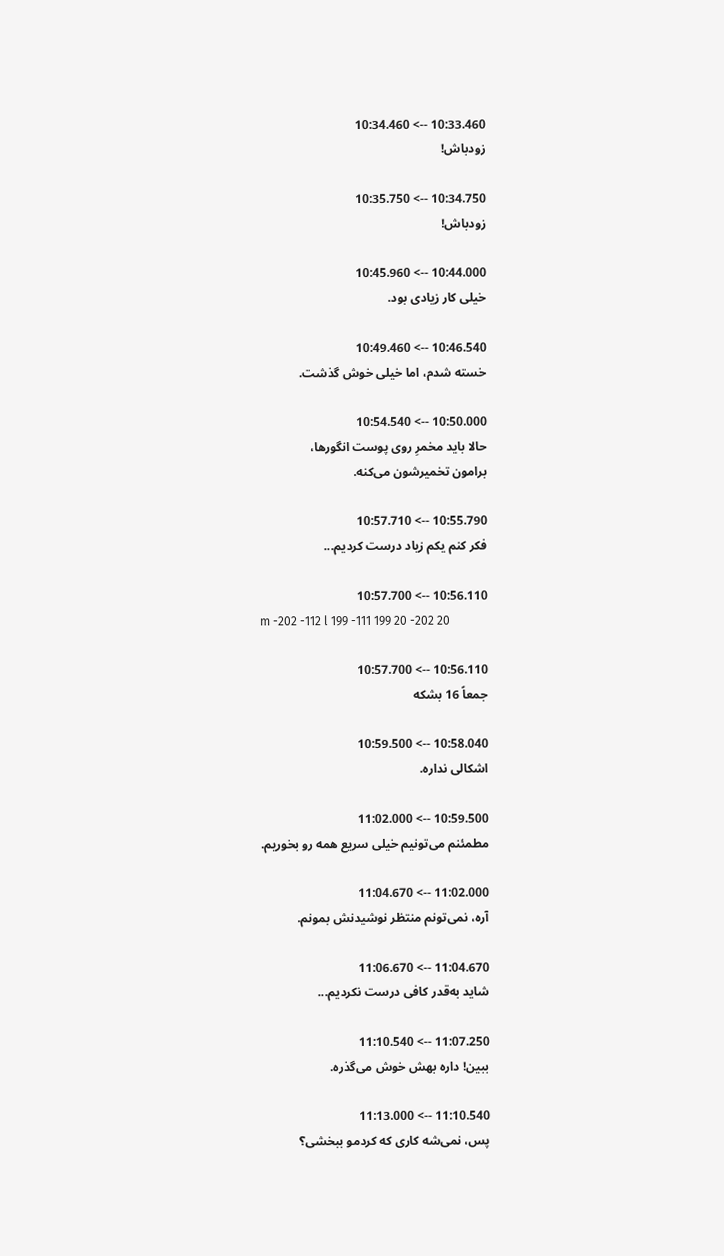10:33.460 --> 10:34.460
زودباش!

10:34.750 --> 10:35.750
زودباش!

10:44.000 --> 10:45.960
خیلی کار زیادی بود.

10:46.540 --> 10:49.460
خسته شدم، اما خیلی خوش گذشت.

10:50.000 --> 10:54.540
حالا باید مخمرِ روی پوست انگورها،
برامون تخمیرشون می‌کنه.

10:55.790 --> 10:57.710
فکر کنم یکم زیاد درست کردیم...

10:56.110 --> 10:57.700
m -202 -112 l 199 -111 199 20 -202 20

10:56.110 --> 10:57.700
جمعاً 16 بشکه

10:58.040 --> 10:59.500
اشکالی نداره.

10:59.500 --> 11:02.000
مطمئنم می‌تونیم خیلی سریع همه رو بخوریم.

11:02.000 --> 11:04.670
آره، نمی‌تونم منتظر نوشیدنش بمونم.

11:04.670 --> 11:06.670
شاید به‌قدر کافی درست نکردیم...

11:07.250 --> 11:10.540
ببین! داره بهش خوش می‌گذره.

11:10.540 --> 11:13.000
پس، نمی‌شه کاری که کردمو ببخشی؟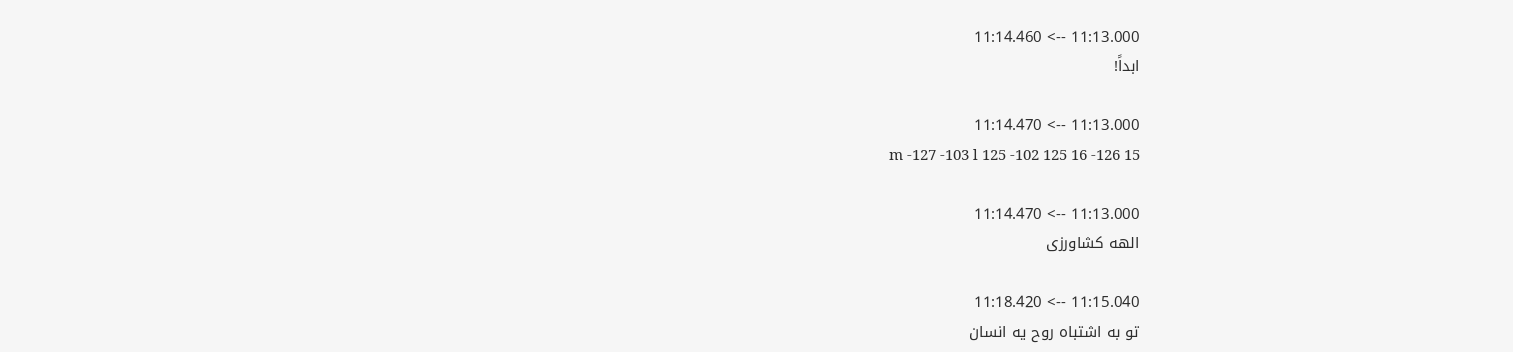11:13.000 --> 11:14.460
ابداً!

11:13.000 --> 11:14.470
m -127 -103 l 125 -102 125 16 -126 15

11:13.000 --> 11:14.470
الهه کشاورزی

11:15.040 --> 11:18.420
تو به اشتباه روح یه انسان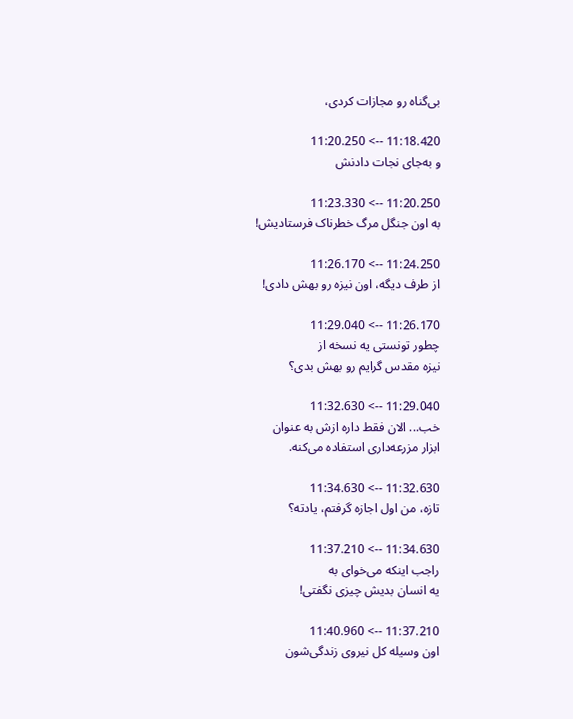بی‌گناه رو مجازات کردی،

11:18.420 --> 11:20.250
و به‌جای نجات دادنش

11:20.250 --> 11:23.330
به اون جنگل مرگ خطرناک فرستادیش!

11:24.250 --> 11:26.170
از طرف دیگه، اون نیزه رو بهش دادی!

11:26.170 --> 11:29.040
چطور تونستی یه نسخه از
نیزه مقدس گرایم رو بهش بدی؟

11:29.040 --> 11:32.630
خب... الان فقط داره ازش به عنوان
ابزار مزرعه‌داری استفاده می‌کنه.

11:32.630 --> 11:34.630
تازه، من اول اجازه گرفتم، یادته؟

11:34.630 --> 11:37.210
راجب اینکه می‌خوای به
یه انسان بدیش چیزی نگفتی!

11:37.210 --> 11:40.960
اون وسیله کل نیروی زندگی‌شون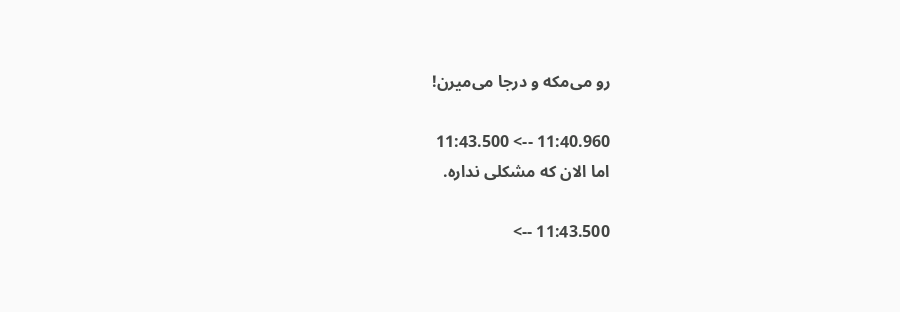رو می‌مکه و درجا می‌میرن!

11:40.960 --> 11:43.500
اما الان که مشکلی نداره.

11:43.500 -->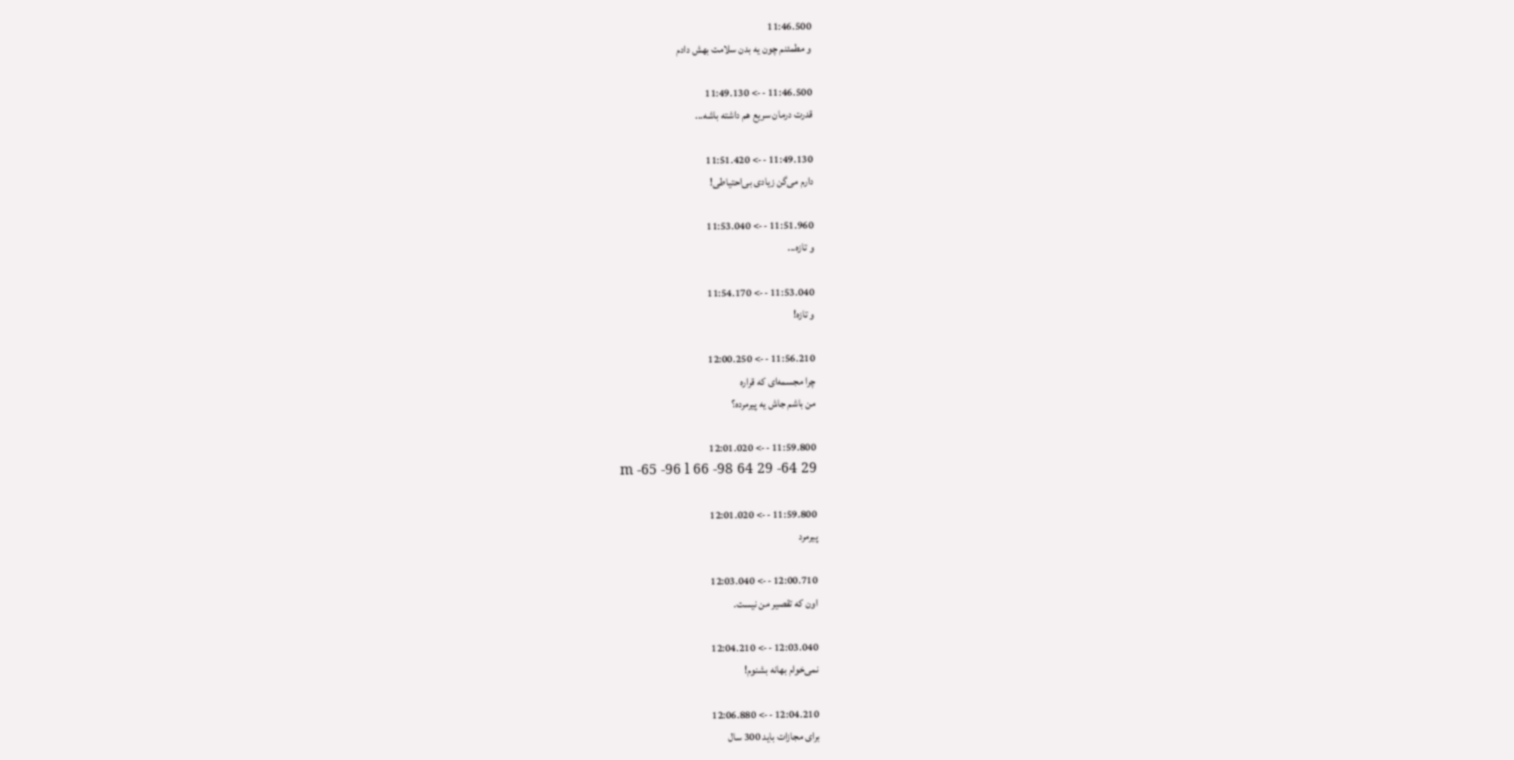11:46.500
و مطمئنم چون یه بدن سلامت بهش دادم

11:46.500 --> 11:49.130
قدرت درمان سریع هم داشته باشه...

11:49.130 --> 11:51.420
دارم می‌گن زیادی بی‌احتیاطی!

11:51.960 --> 11:53.040
و تازه...

11:53.040 --> 11:54.170
و تازه!

11:56.210 --> 12:00.250
چرا مجسمه‌ای که قراره
من باشم جاش یه پیرمرده؟

11:59.800 --> 12:01.020
m -65 -96 l 66 -98 64 29 -64 29

11:59.800 --> 12:01.020
پیرمرد

12:00.710 --> 12:03.040
اون که تقصیر من نیست.

12:03.040 --> 12:04.210
نمی‌خوام بهانه بشنوم!

12:04.210 --> 12:06.880
برای مجازات باید 300 سال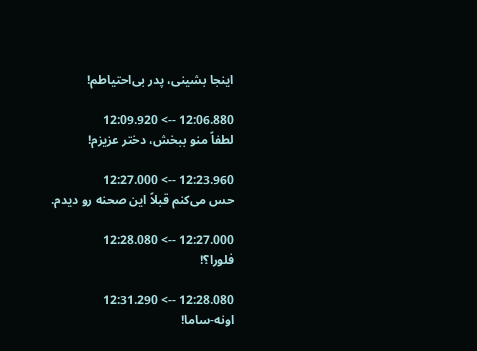اینجا بشینی، پدر بی‌احتیاطم!

12:06.880 --> 12:09.920
لطفاً منو ببخش، دختر عزیزم!

12:23.960 --> 12:27.000
حس می‌کنم قبلاً این صحنه رو دیدم.

12:27.000 --> 12:28.080
فلورا؟!

12:28.080 --> 12:31.290
اونه-ساما!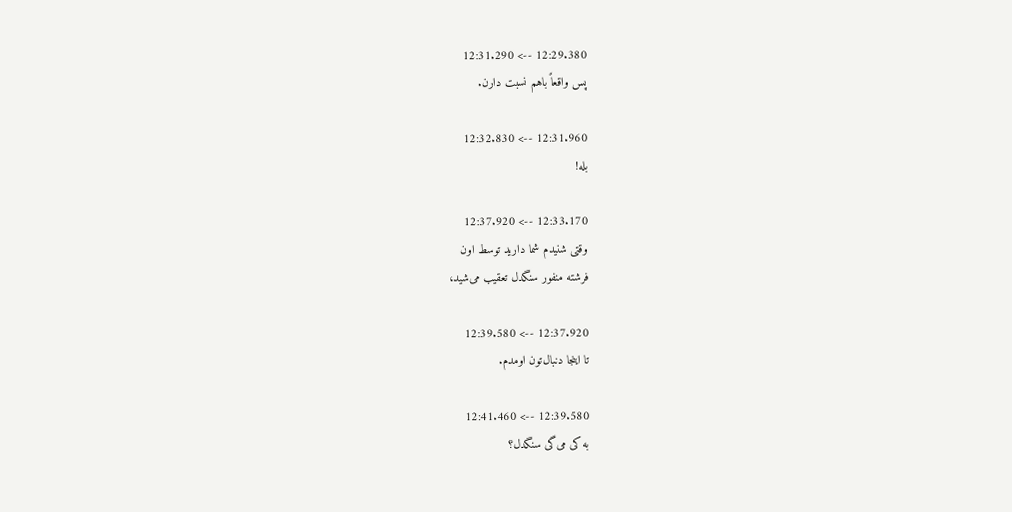12:29.380 --> 12:31.290
پس واقعاً باهم نسبت دارن.

12:31.960 --> 12:32.830
بله!

12:33.170 --> 12:37.920
وقتی شنیدم شما دارید توسط اون
فرشته منفور سنگدل تعقیب می‌شید،

12:37.920 --> 12:39.580
تا اینجا دنبال‌تون اومدم.

12:39.580 --> 12:41.460
به کی می‌گی سنگدل؟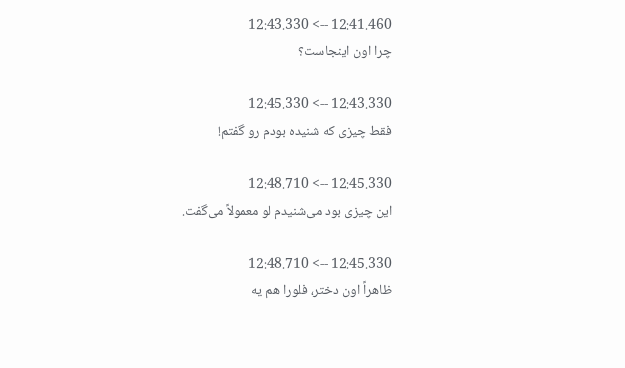12:41.460 --> 12:43.330
چرا اون اینجاست؟

12:43.330 --> 12:45.330
فقط چیزی که شنیده بودم رو گفتم!

12:45.330 --> 12:48.710
این چیزی بود می‌شنیدم لو معمولاً می‌گفت.

12:45.330 --> 12:48.710
ظاهراً اون دختر، فلورا هم یه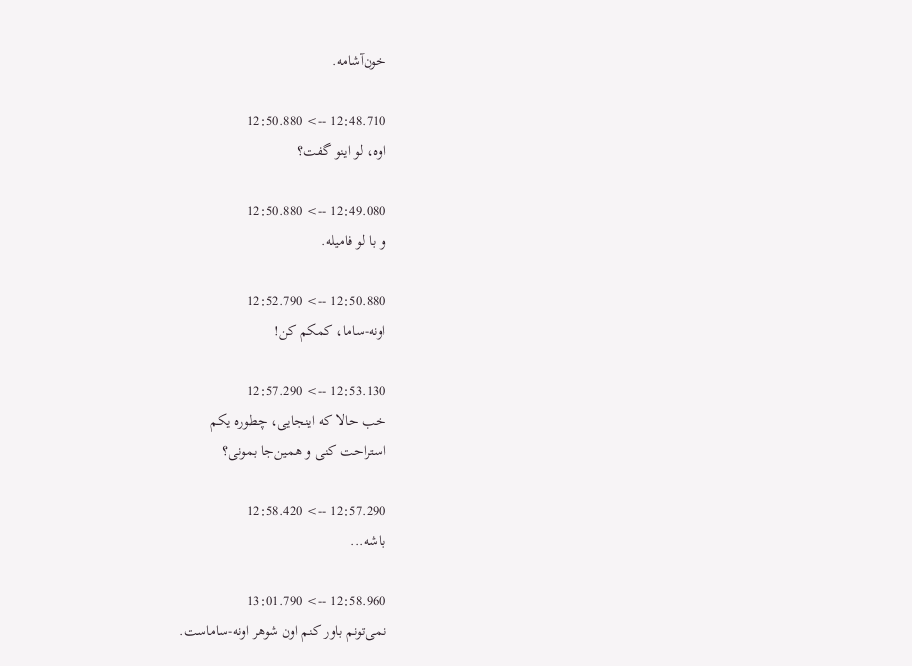خون‌آشامه.

12:48.710 --> 12:50.880
اوه، لو اینو گفت؟

12:49.080 --> 12:50.880
و با لو فامیله.

12:50.880 --> 12:52.790
اونه-ساما، کمکم کن!

12:53.130 --> 12:57.290
خب حالا که اینجایی، چطوره یکم
استراحت کنی و همین‌جا بمونی؟

12:57.290 --> 12:58.420
باشه...

12:58.960 --> 13:01.790
نمی‌تونم باور کنم اون شوهر اونه-ساماست.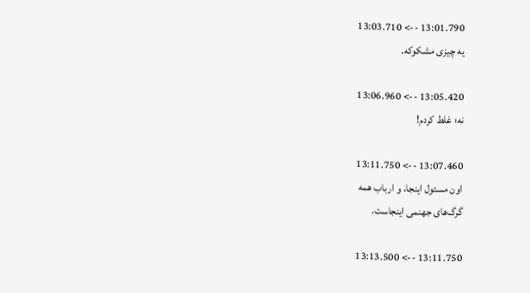13:01.790 --> 13:03.710
یه چیزی مشکوکه.

13:05.420 --> 13:06.960
نه؛ غلط کردم!

13:07.460 --> 13:11.750
اون مسئول اینجا، و ارباب همه
گرگ‌های جهنمی اینجاست.

13:11.750 --> 13:13.500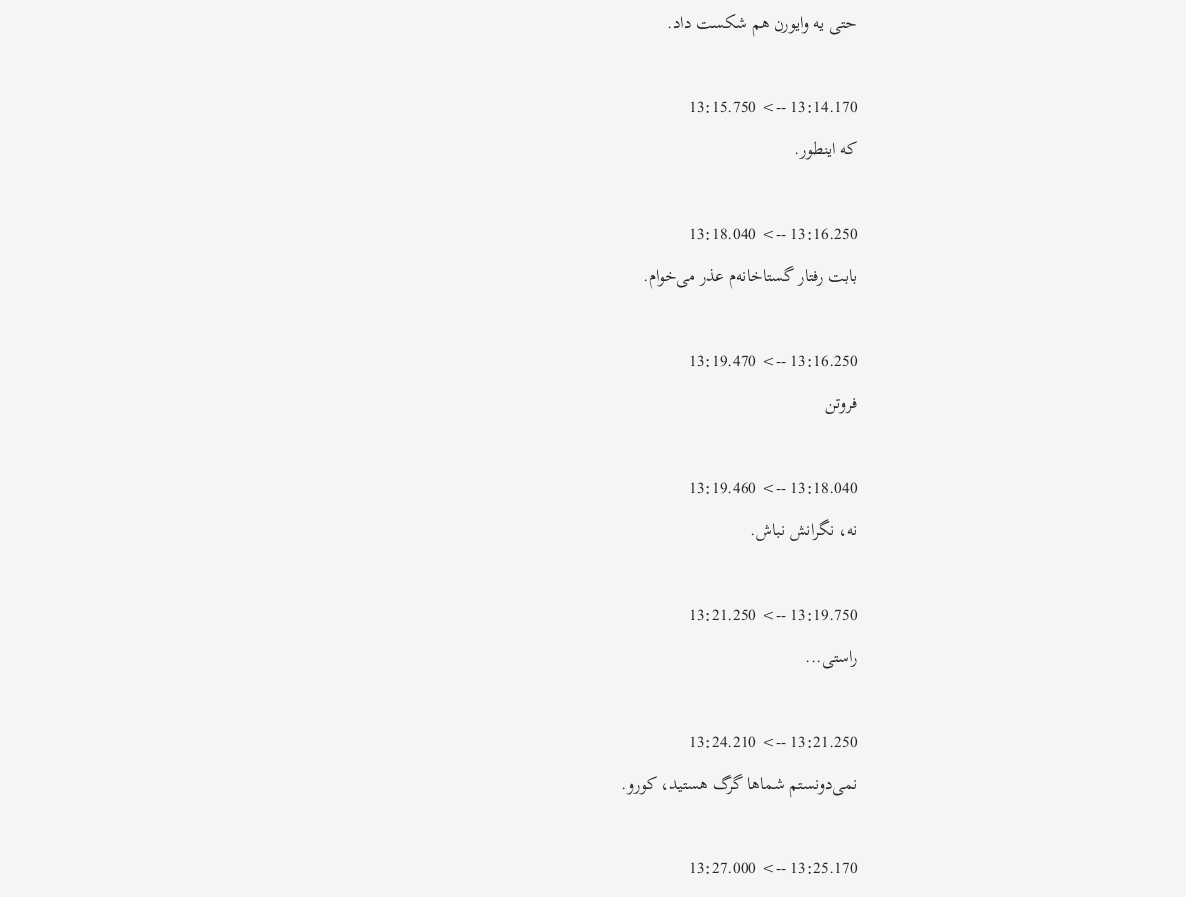حتی یه وایورن هم شکست داد.

13:14.170 --> 13:15.750
که اینطور.

13:16.250 --> 13:18.040
بابت رفتار گستاخانه‌م عذر می‌خوام.

13:16.250 --> 13:19.470
فروتن

13:18.040 --> 13:19.460
نه، نگرانش نباش.

13:19.750 --> 13:21.250
راستی...

13:21.250 --> 13:24.210
نمی‌دونستم شماها گرگ هستید، کورو.

13:25.170 --> 13:27.000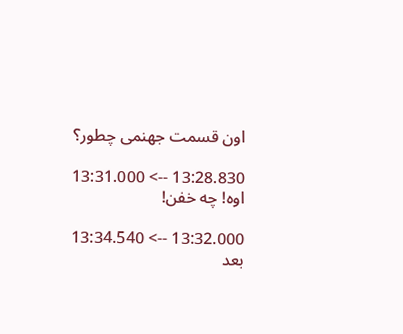اون قسمت جهنمی چطور؟

13:28.830 --> 13:31.000
اوه! چه خفن!

13:32.000 --> 13:34.540
بعد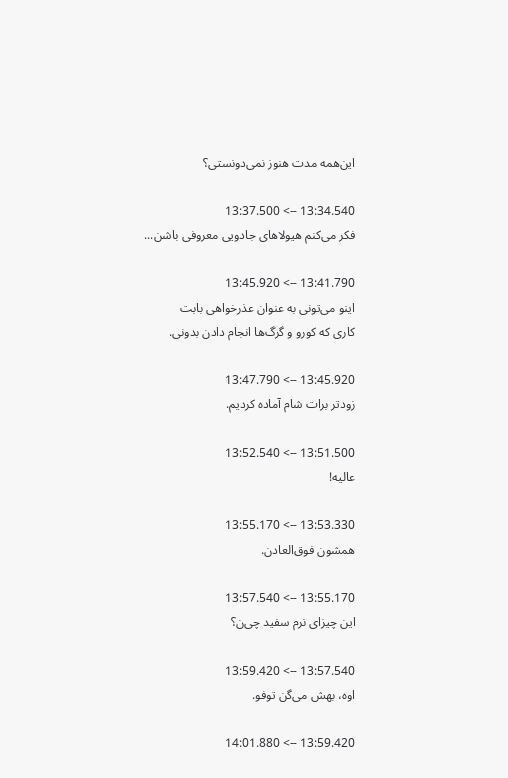این‌همه مدت هنوز نمی‌دونستی؟

13:34.540 --> 13:37.500
فکر می‌کنم هیولاهای جادویی معروفی باشن...

13:41.790 --> 13:45.920
اینو می‌تونی به عنوان عذرخواهی بابت
کاری که کورو و گرگ‌ها انجام دادن بدونی.

13:45.920 --> 13:47.790
زودتر برات شام آماده کردیم.

13:51.500 --> 13:52.540
عالیه!

13:53.330 --> 13:55.170
همشون فوق‌العادن.

13:55.170 --> 13:57.540
این چیزای نرم سفید چی‌ن؟

13:57.540 --> 13:59.420
اوه، بهش می‌گن توفو.

13:59.420 --> 14:01.880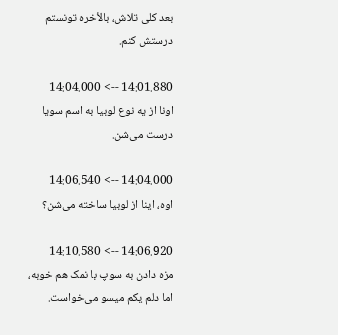بعد کلی تلاش، بالأخره تونستم درستش کنم.

14:01.880 --> 14:04.000
اونا از یه نوع لوبیا به اسم سویا درست می‌شن.

14:04.000 --> 14:06.540
اوه، اینا از لوبیا ساخته می‌شن؟

14:06.920 --> 14:10.580
مزه دادن به سوپ با نمک هم خوبه،
اما دلم یکم میسو می‌خواست.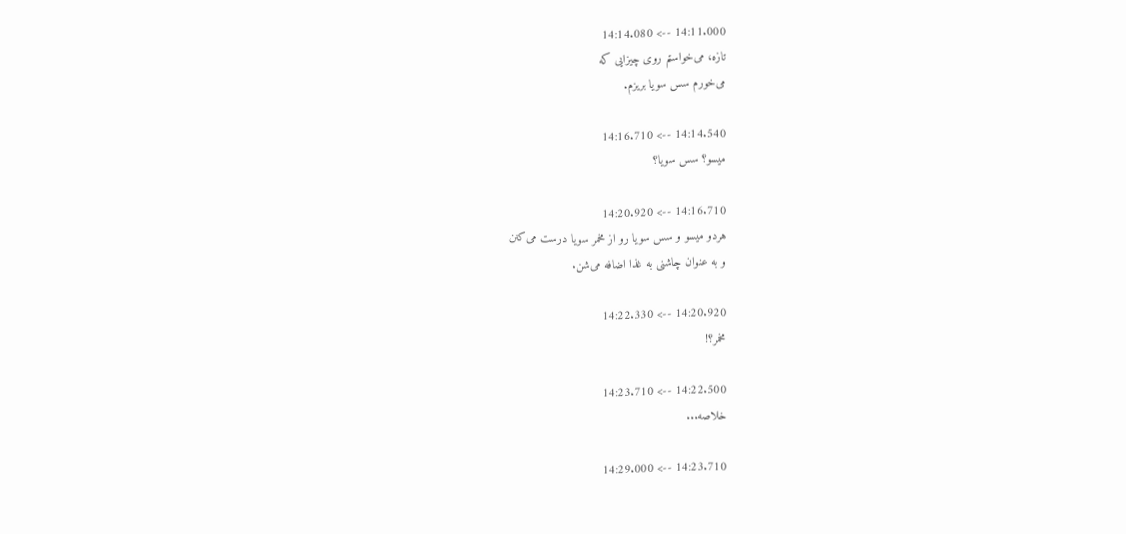14:11.000 --> 14:14.080
تازه، می‌خواستم روی چیزایی که
می‌خورم سس سویا بریزم.

14:14.540 --> 14:16.710
میسو؟ سس سویا؟

14:16.710 --> 14:20.920
هردو میسو و سس سویا رو از مخمر سویا درست می‌کنن
و به عنوان چاشنی به غذا اضافه می‌شن.

14:20.920 --> 14:22.330
مخمر؟!

14:22.500 --> 14:23.710
خلاصه...

14:23.710 --> 14:29.000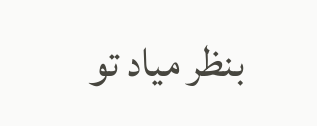بنظر میاد تو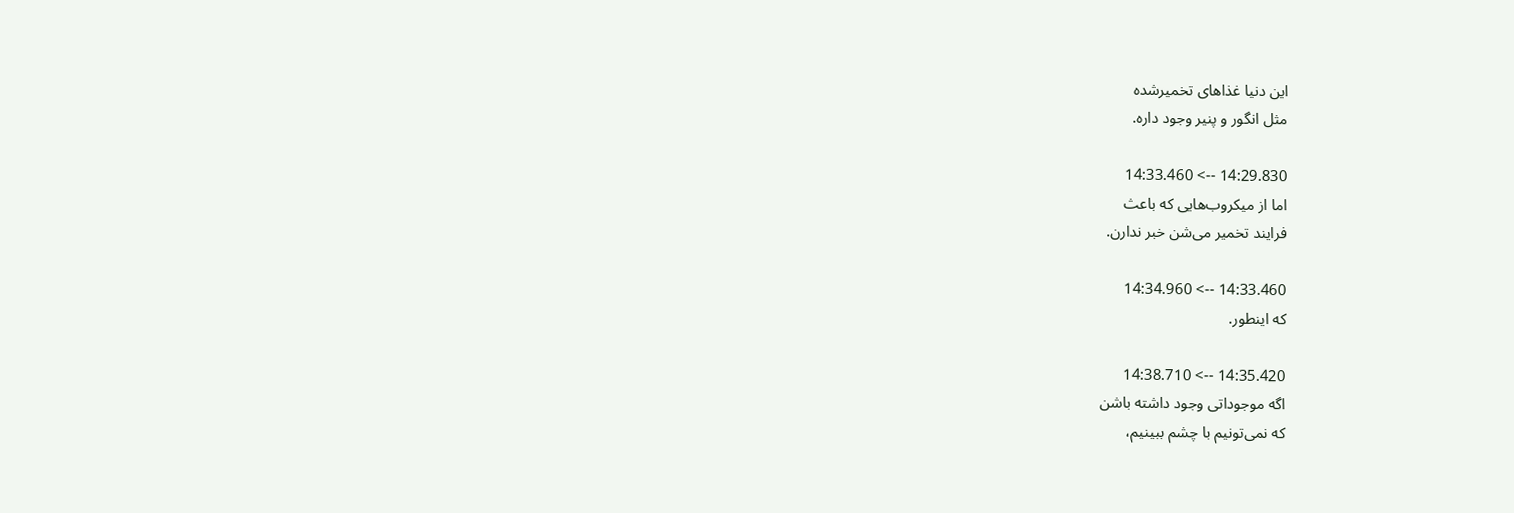این دنیا غذاهای تخمیرشده
مثل انگور و پنیر وجود داره.

14:29.830 --> 14:33.460
اما از میکروب‌هایی که باعث
فرایند تخمیر می‌شن خبر ندارن.

14:33.460 --> 14:34.960
که اینطور.

14:35.420 --> 14:38.710
اگه موجوداتی وجود داشته باشن
که نمی‌تونیم با چشم ببینیم،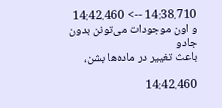14:38.710 --> 14:42.460
و اون موجودات می‌تونن بدون جادو
باعث تغییر در ماده‌ها بشن،

14:42.460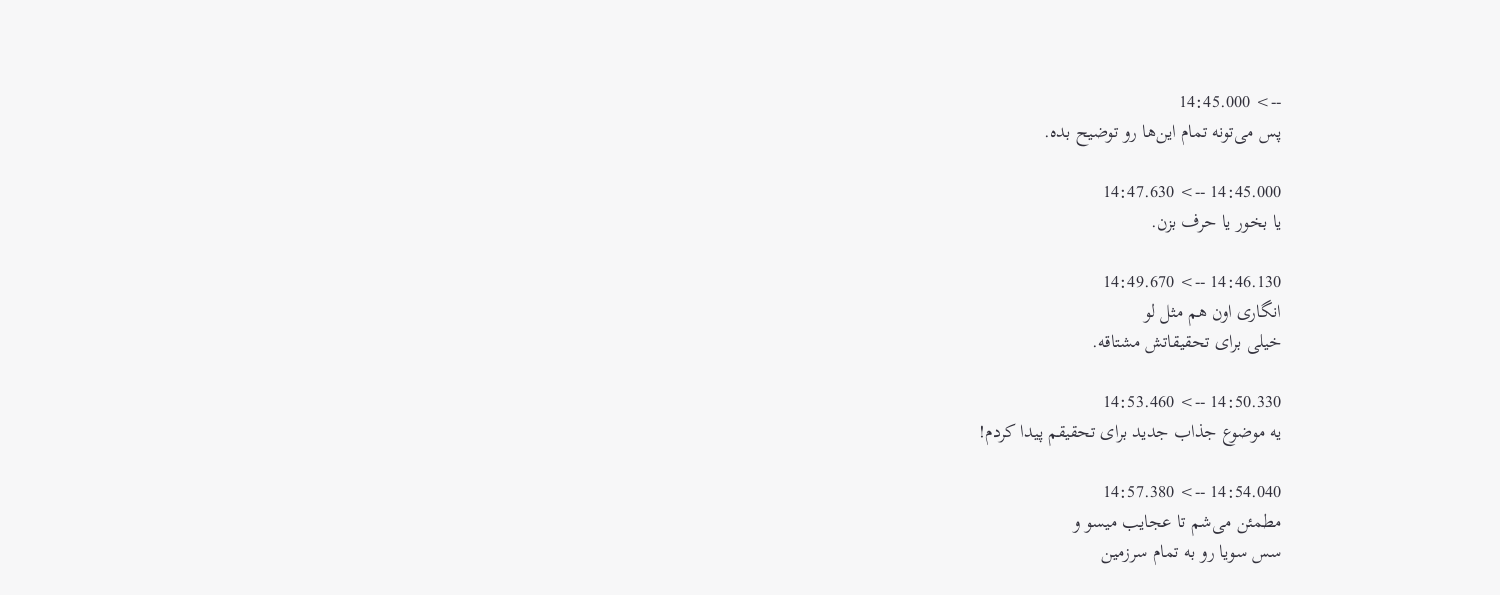--> 14:45.000
پس می‌تونه تمام این‌ها رو توضیح بده.

14:45.000 --> 14:47.630
یا بخور یا حرف بزن.

14:46.130 --> 14:49.670
انگاری اون هم مثل لو
خیلی برای تحقیقاتش مشتاقه.

14:50.330 --> 14:53.460
یه موضوع جذاب جدید برای تحقیقم پیدا کردم!

14:54.040 --> 14:57.380
مطمئن می‌شم تا عجایب میسو و
سس سویا رو به تمام سرزمین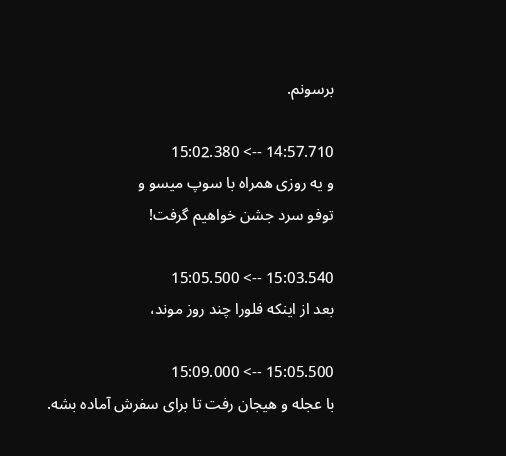برسونم.

14:57.710 --> 15:02.380
و یه روزی همراه با سوپ میسو و
توفو سرد جشن خواهیم گرفت!

15:03.540 --> 15:05.500
بعد از اینکه فلورا چند روز موند،

15:05.500 --> 15:09.000
با عجله و هیجان رفت تا برای سفرش آماده بشه.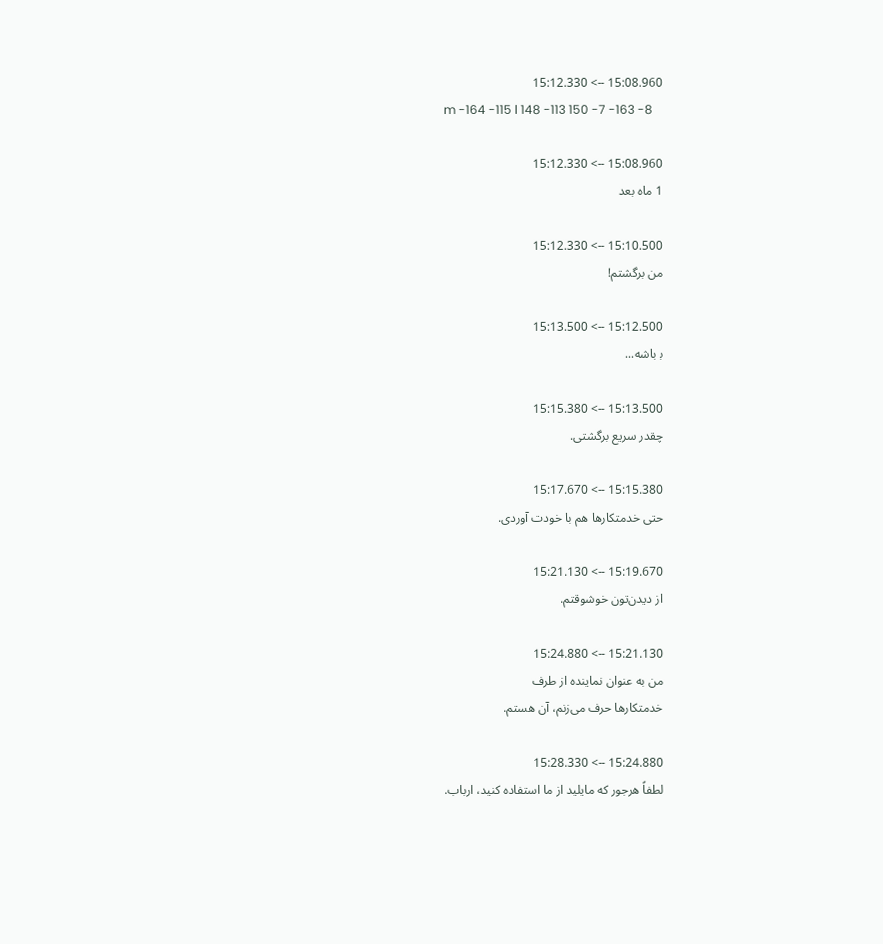15:08.960 --> 15:12.330
m -164 -115 l 148 -113 150 -7 -163 -8

15:08.960 --> 15:12.330
1 ماه بعد

15:10.500 --> 15:12.330
من برگشتم!

15:12.500 --> 15:13.500
ب‍ باشه...

15:13.500 --> 15:15.380
چقدر سریع برگشتی.

15:15.380 --> 15:17.670
حتی خدمتکارها هم با خودت آوردی.

15:19.670 --> 15:21.130
از دیدن‌تون خوشوقتم.

15:21.130 --> 15:24.880
من به عنوان نماینده از طرف
خدمتکارها حرف می‌زنم، آن هستم.

15:24.880 --> 15:28.330
لطفاً هرجور که مایلید از ما استفاده کنید، ارباب.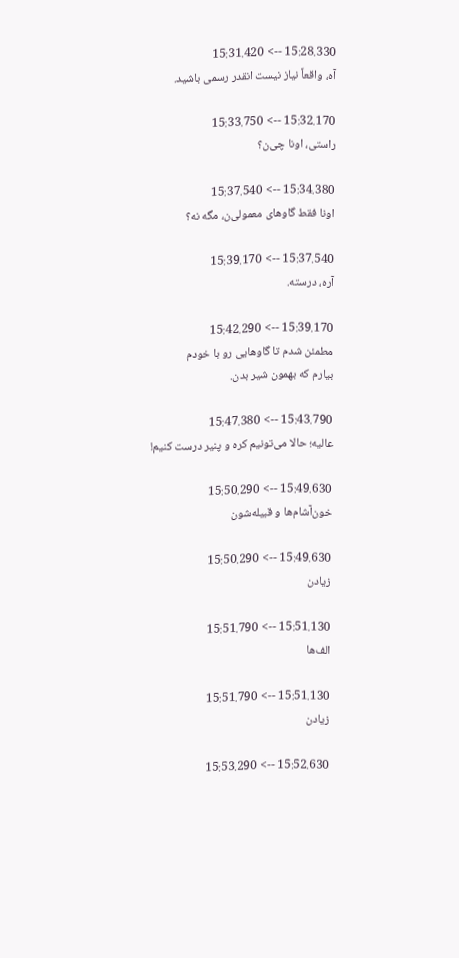15:28.330 --> 15:31.420
آه، واقعاً نیاز نیست انقدر رسمی باشید.

15:32.170 --> 15:33.750
راستی، اونا چی‌ن؟

15:34.380 --> 15:37.540
اونا فقط گاو‌های معمولی‌ن، مگه نه؟

15:37.540 --> 15:39.170
آره، درسته.

15:39.170 --> 15:42.290
مطمئن شدم تا گاوهایی رو با خودم
بیارم که بهمون شیر بدن.

15:43.790 --> 15:47.380
عالیه؛ حالا می‌تونیم کره و پنیر درست کنیم!

15:49.630 --> 15:50.290
خون‌آشام‌ها و قبیله‌شون

15:49.630 --> 15:50.290
زیادن

15:51.130 --> 15:51.790
الف‌ها

15:51.130 --> 15:51.790
زیادن

15:52.630 --> 15:53.290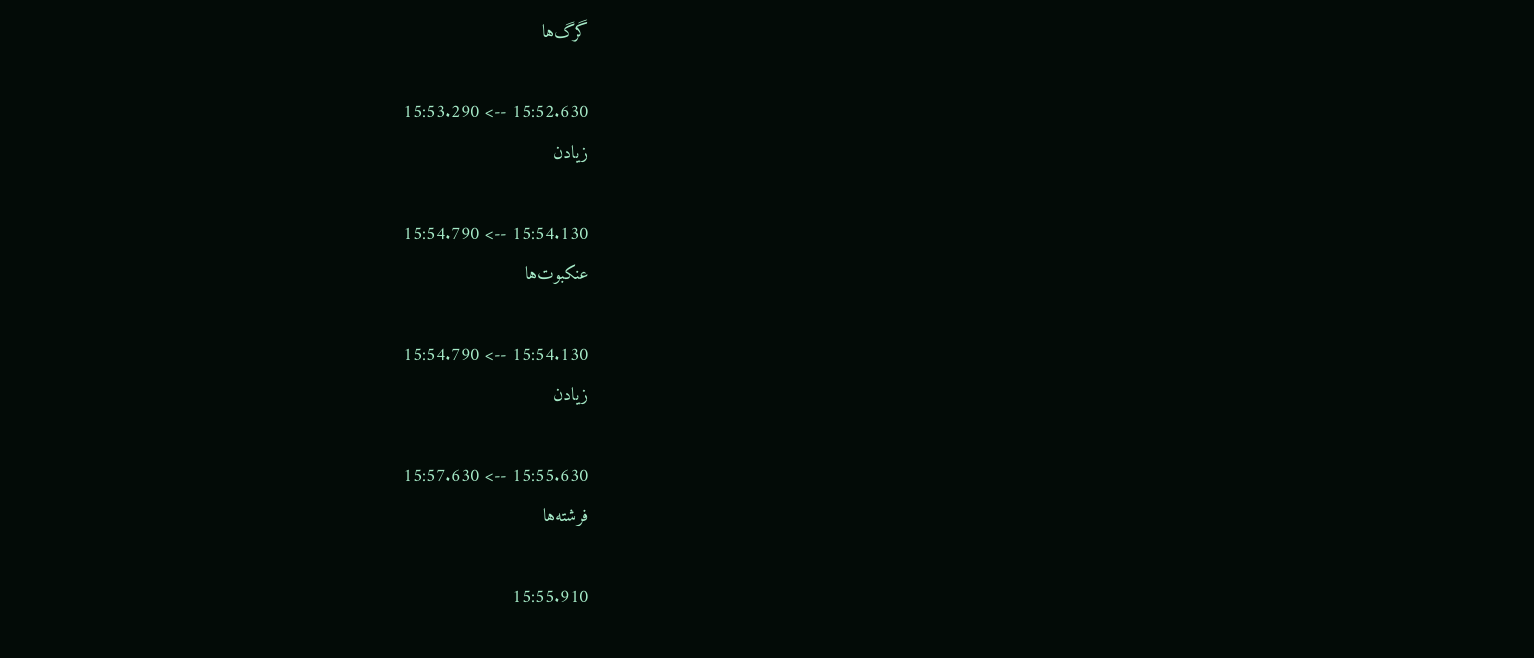گرگ‌ها

15:52.630 --> 15:53.290
زیادن

15:54.130 --> 15:54.790
عنکبوت‌ها

15:54.130 --> 15:54.790
زیادن

15:55.630 --> 15:57.630
فرشته‌ها

15:55.910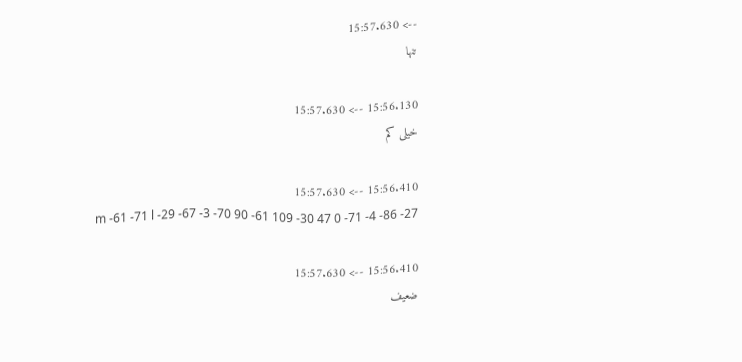--> 15:57.630
تنها

15:56.130 --> 15:57.630
خیلی کم

15:56.410 --> 15:57.630
m -61 -71 l -29 -67 -3 -70 90 -61 109 -30 47 0 -71 -4 -86 -27

15:56.410 --> 15:57.630
ضعیف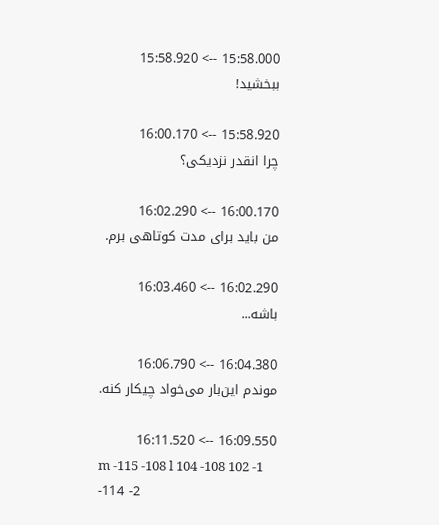15:58.000 --> 15:58.920
ببخشید!

15:58.920 --> 16:00.170
چرا انقدر نزدیکی؟

16:00.170 --> 16:02.290
من باید برای مدت کوتاهی برم.

16:02.290 --> 16:03.460
باشه...

16:04.380 --> 16:06.790
موندم این‌بار می‌خواد چیکار کنه.

16:09.550 --> 16:11.520
m -115 -108 l 104 -108 102 -1 -114 -2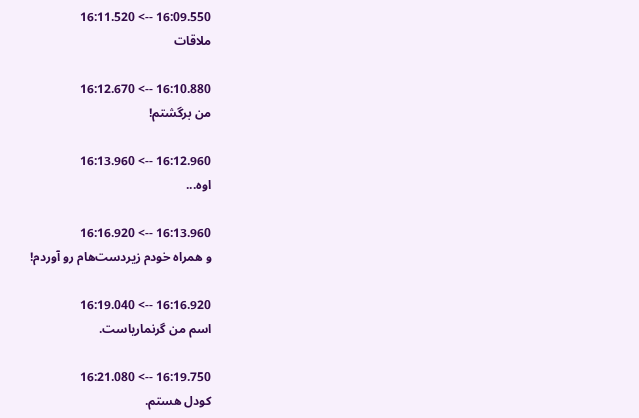16:09.550 --> 16:11.520
ملاقات

16:10.880 --> 16:12.670
من برگشتم!

16:12.960 --> 16:13.960
اوه...

16:13.960 --> 16:16.920
و همراه خودم زیردست‌هام رو آوردم!

16:16.920 --> 16:19.040
اسم من گرنماریاست.

16:19.750 --> 16:21.080
کودل هستم.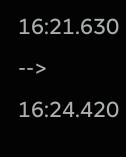16:21.630 --> 16:24.420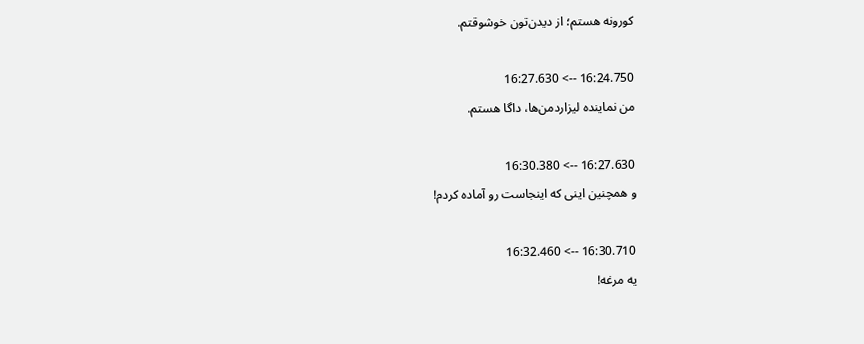کورونه هستم؛ از دیدن‌تون خوشوقتم.

16:24.750 --> 16:27.630
من نماینده لیزاردمن‌ها، داگا هستم.

16:27.630 --> 16:30.380
و همچنین اینی که اینجاست رو آماده کردم!

16:30.710 --> 16:32.460
یه مرغه!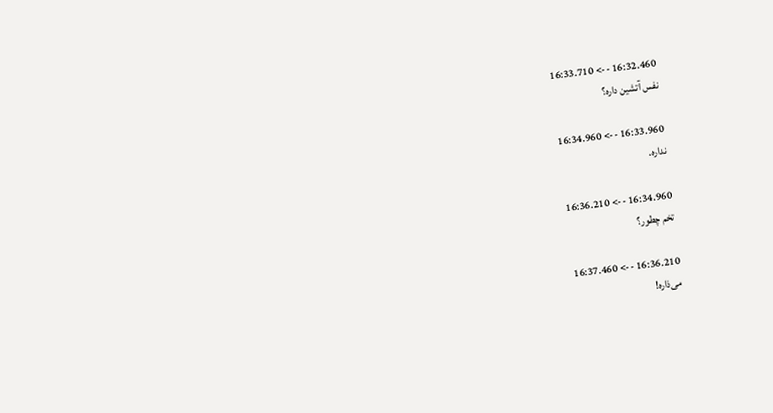16:32.460 --> 16:33.710
نفس آتشین داره؟

16:33.960 --> 16:34.960
نداره.

16:34.960 --> 16:36.210
تخم چطور؟

16:36.210 --> 16:37.460
می‌ذاره!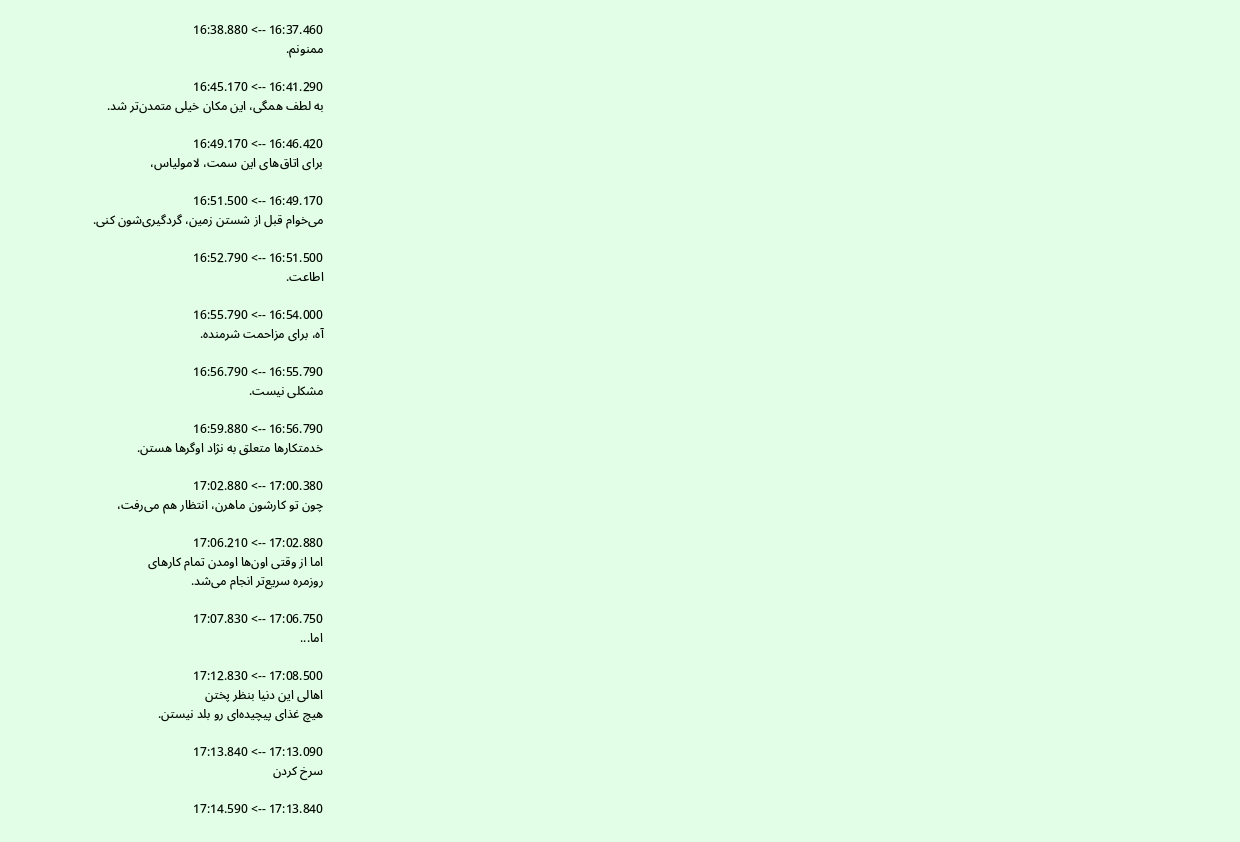16:37.460 --> 16:38.880
ممنونم.

16:41.290 --> 16:45.170
به لطف همگی، این مکان خیلی متمدن‌تر شد.

16:46.420 --> 16:49.170
برای اتاق‌های این سمت، لامولیاس،

16:49.170 --> 16:51.500
می‌خوام قبل از شستن زمین، گردگیری‌شون کنی.

16:51.500 --> 16:52.790
اطاعت.

16:54.000 --> 16:55.790
آه، برای مزاحمت شرمنده.

16:55.790 --> 16:56.790
مشکلی نیست.

16:56.790 --> 16:59.880
خدمتکارها متعلق به نژاد اوگرها هستن.

17:00.380 --> 17:02.880
چون تو کارشون ماهرن، انتظار هم می‌رفت،

17:02.880 --> 17:06.210
اما از وقتی اون‌ها اومدن تمام کارهای
روزمره سریع‌تر انجام می‌شد.

17:06.750 --> 17:07.830
اما...

17:08.500 --> 17:12.830
اهالی این دنیا بنظر پختن
هیچ غذای پیچیده‌ای رو بلد نیستن.

17:13.090 --> 17:13.840
سرخ کردن

17:13.840 --> 17:14.590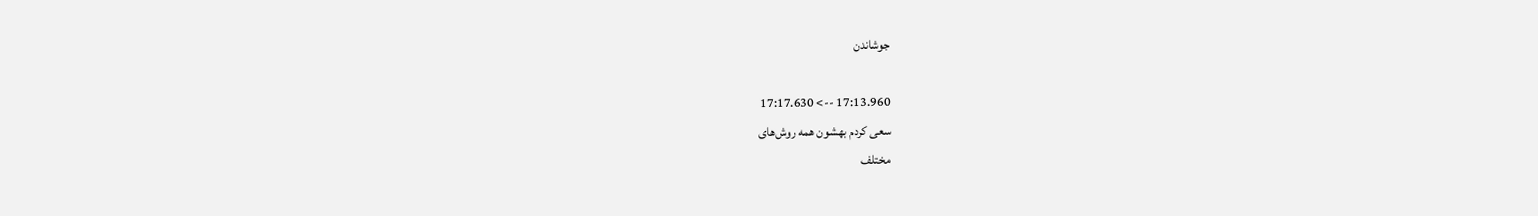جوشاندن

17:13.960 --> 17:17.630
سعی کردم بهشون همه روش‌های
مختلف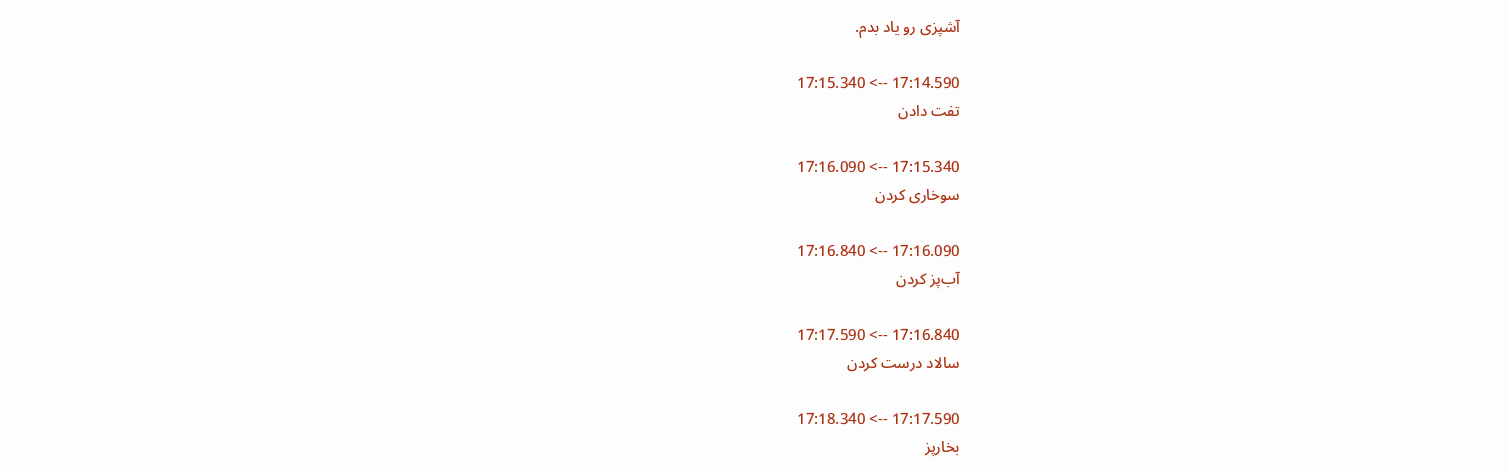آشپزی رو یاد بدم.

17:14.590 --> 17:15.340
تفت دادن

17:15.340 --> 17:16.090
سوخاری کردن

17:16.090 --> 17:16.840
آب‌پز کردن

17:16.840 --> 17:17.590
سالاد درست کردن

17:17.590 --> 17:18.340
بخارپز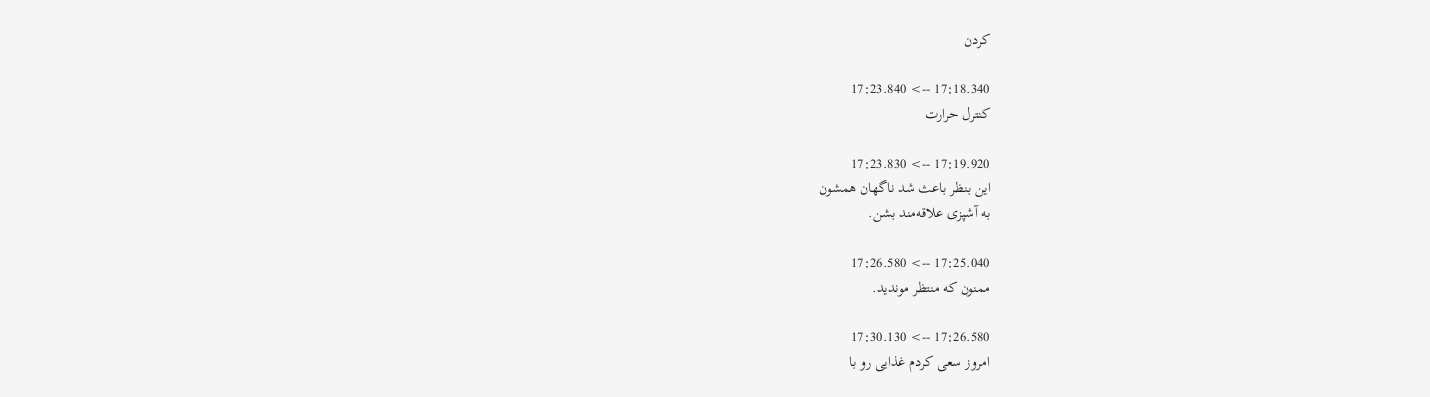کردن

17:18.340 --> 17:23.840
کنترل حرارت

17:19.920 --> 17:23.830
این بنظر باعث شد ناگهان همشون
به آشپزی علاقه‌مند بشن.

17:25.040 --> 17:26.580
ممنون که منتظر موندید.

17:26.580 --> 17:30.130
امروز سعی کردم غذایی رو با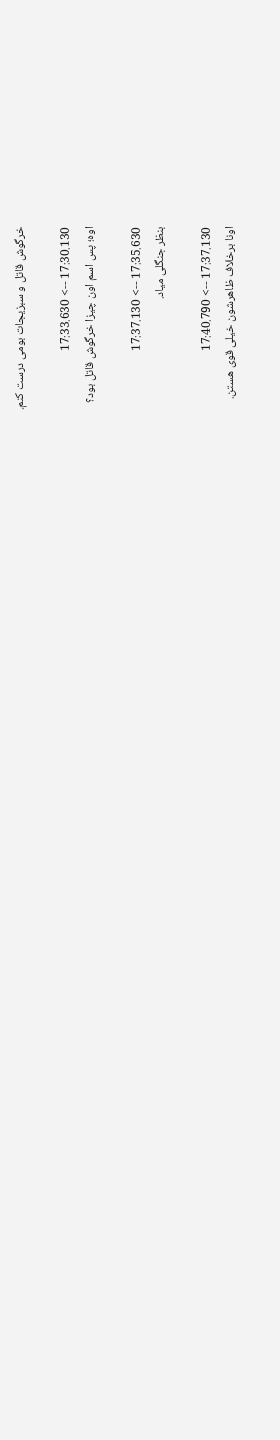خرگوش قاتل و سبزیجات بومی درست کنم.

17:30.130 --> 17:33.630
اوه؛ پس اسم اون چیزا خرگوش قاتل بود؟

17:35.630 --> 17:37.130
بنظر جنگلی میاد.

17:37.130 --> 17:40.790
اونا برخلاف ظاهرشون خیلی قوی هستن.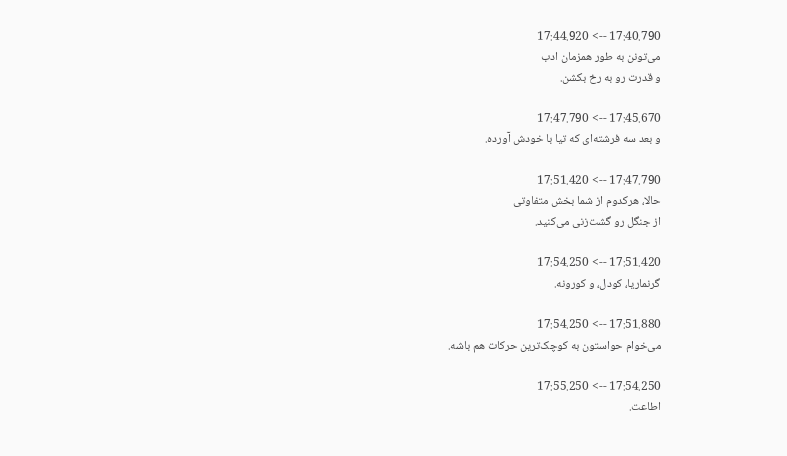17:40.790 --> 17:44.920
می‌تونن به طور همزمان ادب
و قدرت رو به رخ بکشن.

17:45.670 --> 17:47.790
و بعد سه فرشته‌ای که تیا با خودش آورده.

17:47.790 --> 17:51.420
حالا، هرکدوم از شما بخش متفاوتی
از جنگل رو گشت‌زنی می‌کنید.

17:51.420 --> 17:54.250
گرنماریا، کودل، و کورونه.

17:51.880 --> 17:54.250
می‌خوام حواستون به کوچک‌ترین حرکات هم باشه.

17:54.250 --> 17:55.250
اطاعت.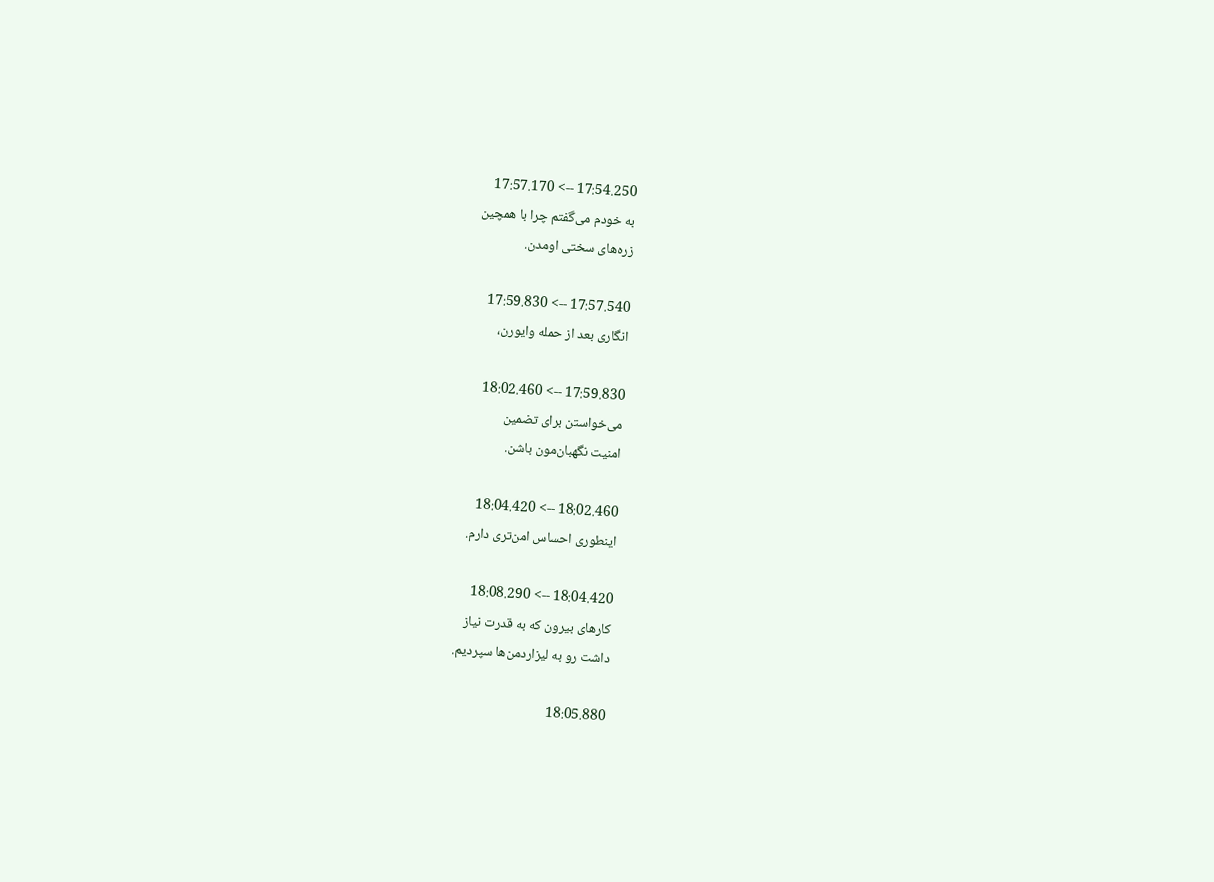17:54.250 --> 17:57.170
به خودم می‌گفتم چرا با همچین
زره‌های سختی اومدن.

17:57.540 --> 17:59.830
انگاری بعد از حمله وایورن،

17:59.830 --> 18:02.460
می‌خواستن برای تضمین
امنیت نگهبان‌مون باشن.

18:02.460 --> 18:04.420
اینطوری احساس امن‌تری دارم.

18:04.420 --> 18:08.290
کارهای بیرون که به قدرت نیاز
داشت رو به لیزاردمن‌ها سپردیم.

18:05.880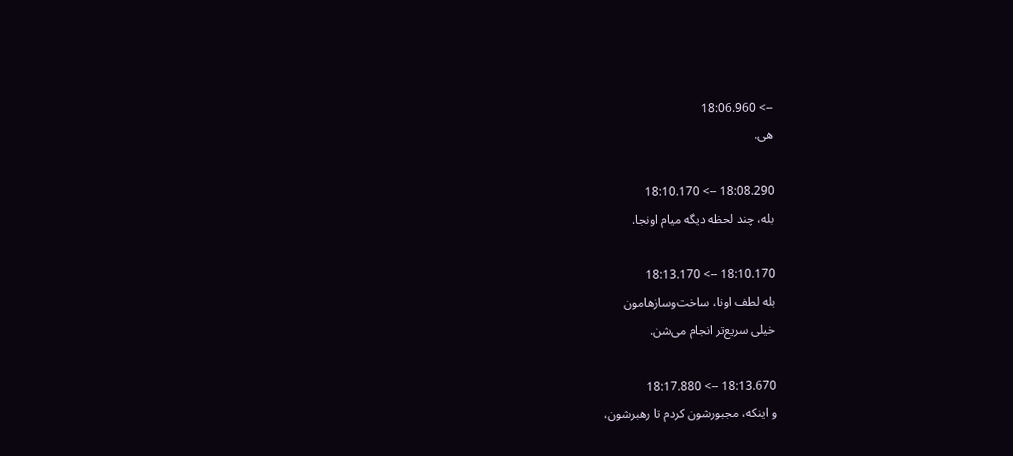--> 18:06.960
هی.

18:08.290 --> 18:10.170
بله، چند لحظه دیگه میام اونجا.

18:10.170 --> 18:13.170
بله لطف اونا، ساخت‌وسازهامون
خیلی سریع‌تر انجام می‌شن.

18:13.670 --> 18:17.880
و اینکه، مجبورشون کردم تا رهبرشون،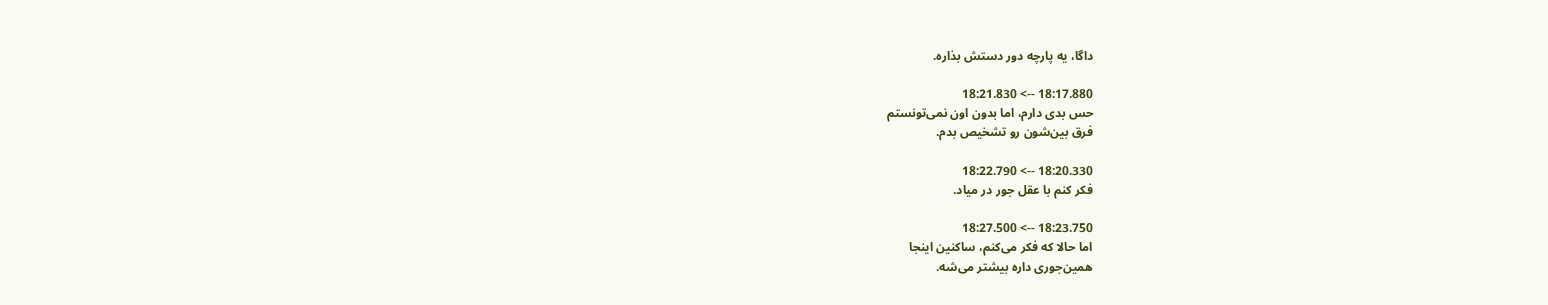داگا، یه پارچه دور دستش بذاره.

18:17.880 --> 18:21.830
حس بدی دارم، اما بدون اون نمی‌تونستم
فرق بین‌شون رو تشخیص بدم.

18:20.330 --> 18:22.790
فکر کنم با عقل جور در میاد.

18:23.750 --> 18:27.500
اما حالا که فکر می‌کنم، ساکنین اینجا
همین‌جوری داره بیشتر می‌شه.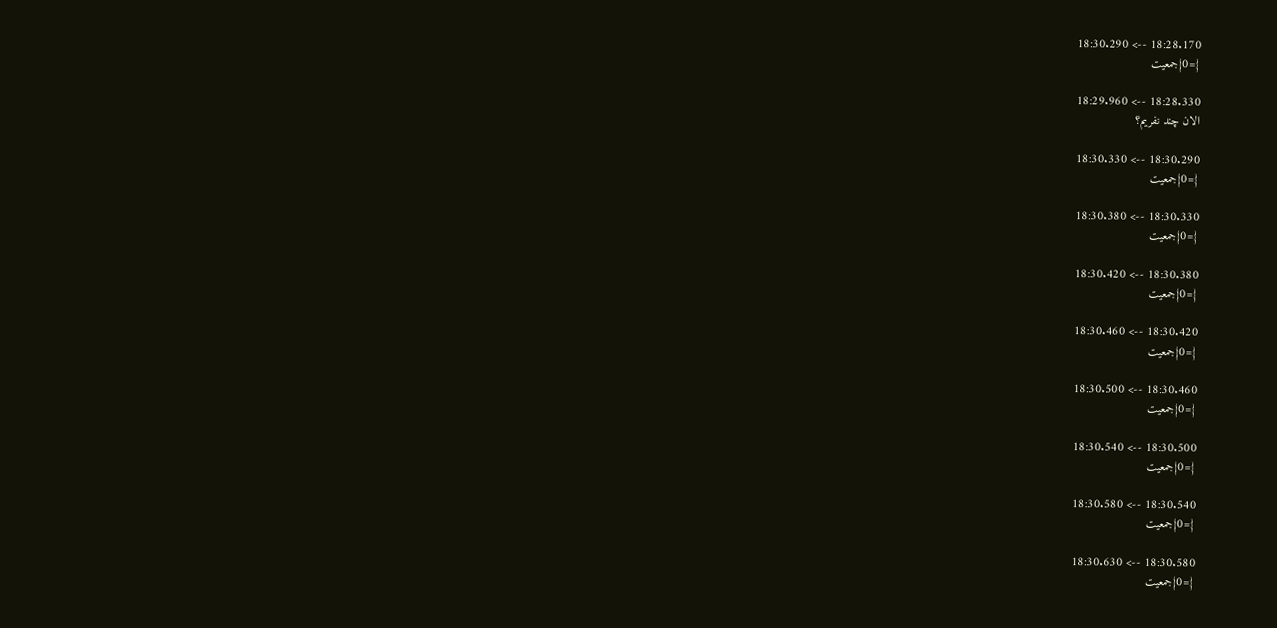18:28.170 --> 18:30.290
{=0}جمعیت

18:28.330 --> 18:29.960
الان چند نفریم؟

18:30.290 --> 18:30.330
{=0}جمعیت

18:30.330 --> 18:30.380
{=0}جمعیت

18:30.380 --> 18:30.420
{=0}جمعیت

18:30.420 --> 18:30.460
{=0}جمعیت

18:30.460 --> 18:30.500
{=0}جمعیت

18:30.500 --> 18:30.540
{=0}جمعیت

18:30.540 --> 18:30.580
{=0}جمعیت

18:30.580 --> 18:30.630
{=0}جمعیت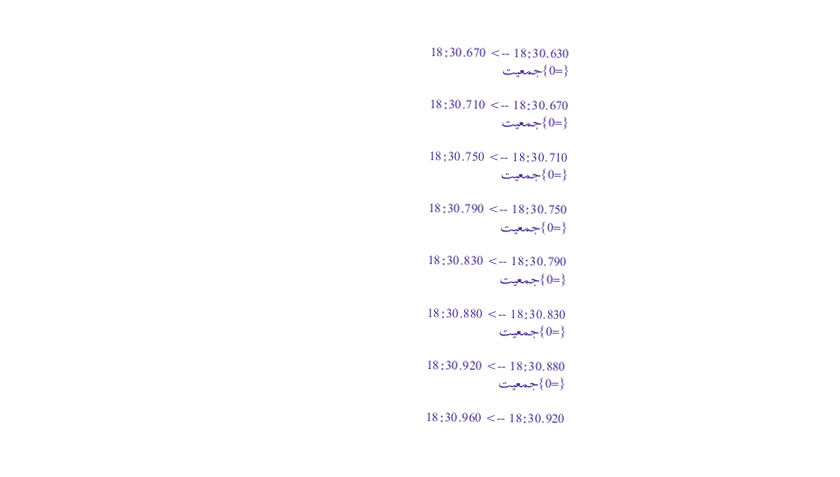18:30.630 --> 18:30.670
{=0}جمعیت

18:30.670 --> 18:30.710
{=0}جمعیت

18:30.710 --> 18:30.750
{=0}جمعیت

18:30.750 --> 18:30.790
{=0}جمعیت

18:30.790 --> 18:30.830
{=0}جمعیت

18:30.830 --> 18:30.880
{=0}جمعیت

18:30.880 --> 18:30.920
{=0}جمعیت

18:30.920 --> 18:30.960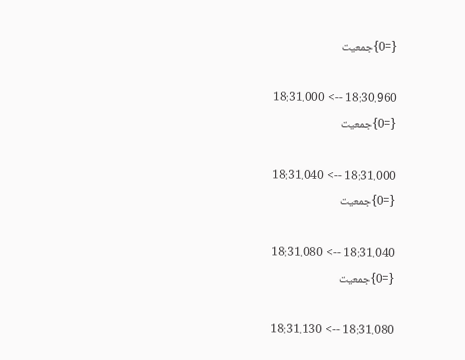{=0}جمعیت

18:30.960 --> 18:31.000
{=0}جمعیت

18:31.000 --> 18:31.040
{=0}جمعیت

18:31.040 --> 18:31.080
{=0}جمعیت

18:31.080 --> 18:31.130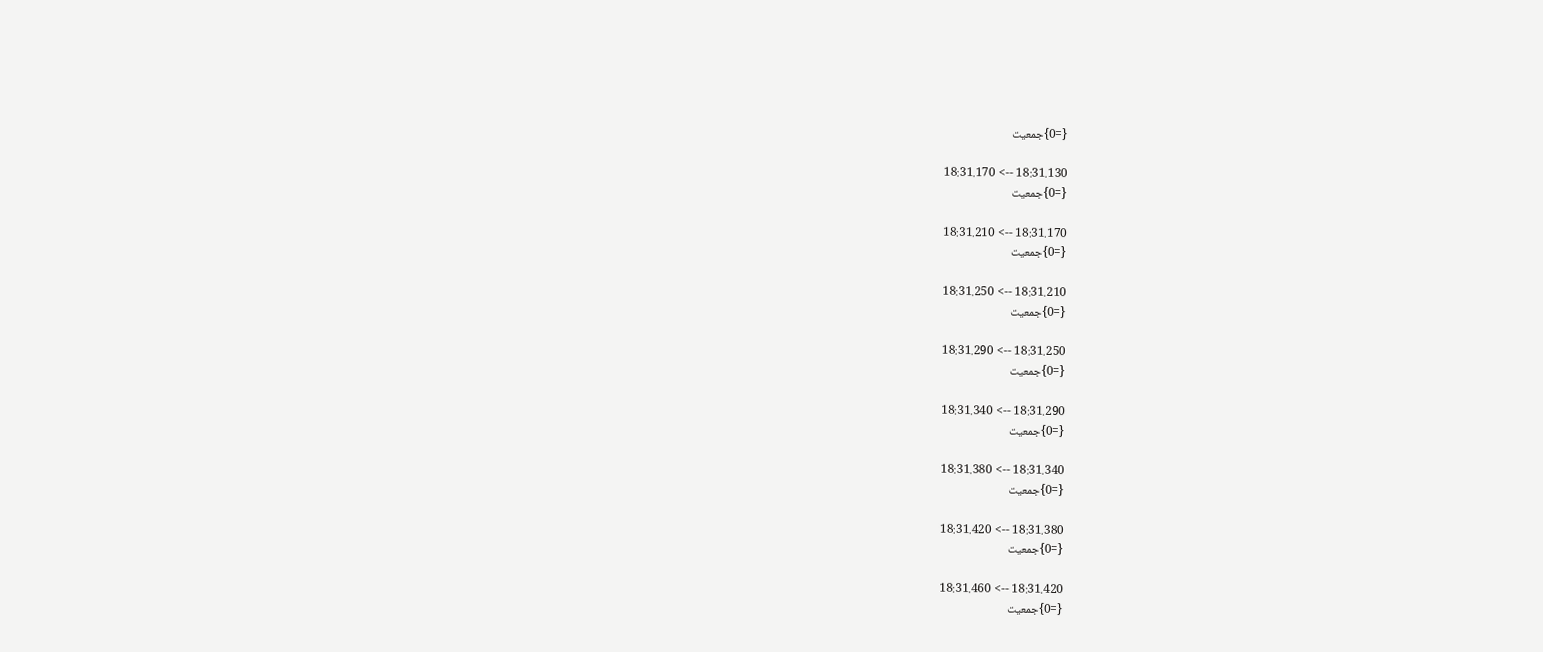{=0}جمعیت

18:31.130 --> 18:31.170
{=0}جمعیت

18:31.170 --> 18:31.210
{=0}جمعیت

18:31.210 --> 18:31.250
{=0}جمعیت

18:31.250 --> 18:31.290
{=0}جمعیت

18:31.290 --> 18:31.340
{=0}جمعیت

18:31.340 --> 18:31.380
{=0}جمعیت

18:31.380 --> 18:31.420
{=0}جمعیت

18:31.420 --> 18:31.460
{=0}جمعیت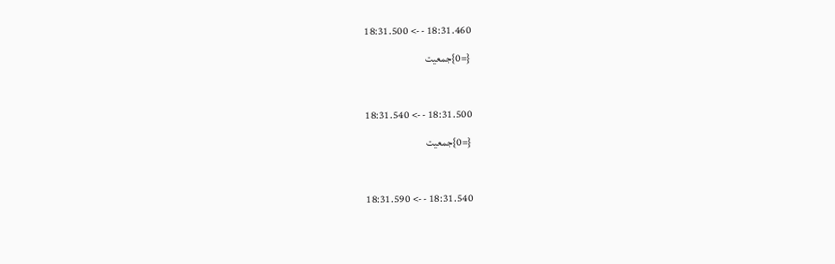18:31.460 --> 18:31.500
{=0}جمعیت

18:31.500 --> 18:31.540
{=0}جمعیت

18:31.540 --> 18:31.590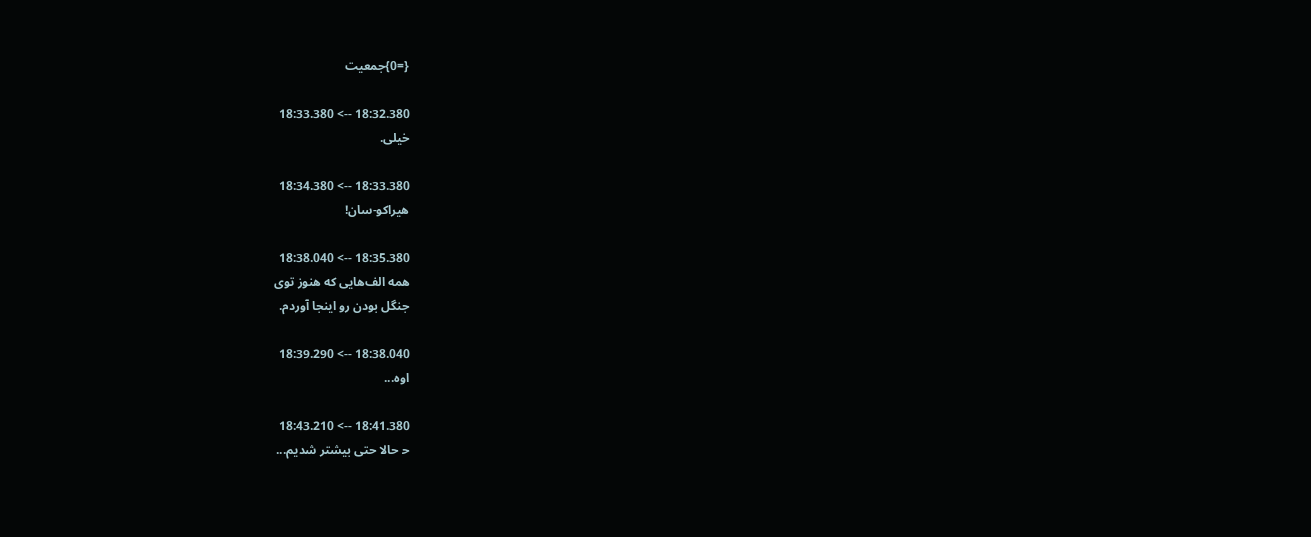{=0}جمعیت

18:32.380 --> 18:33.380
خیلی.

18:33.380 --> 18:34.380
هیراکو-سان!

18:35.380 --> 18:38.040
همه الف‌هایی که هنوز توی
جنگل بودن رو اینجا آوردم.

18:38.040 --> 18:39.290
اوه...

18:41.380 --> 18:43.210
ح‍ حالا حتی بیشتر شدیم...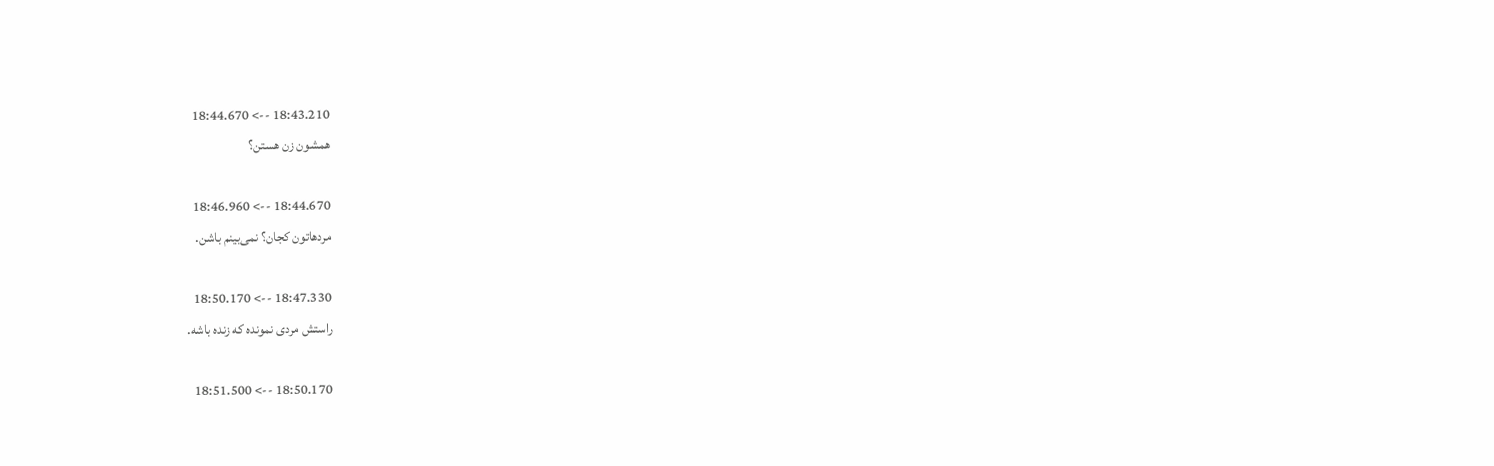18:43.210 --> 18:44.670
همشون زن هستن؟

18:44.670 --> 18:46.960
مردهاتون کجان؟ نمی‌بینم باشن.

18:47.330 --> 18:50.170
راستش مردی نمونده که زنده باشه.

18:50.170 --> 18:51.500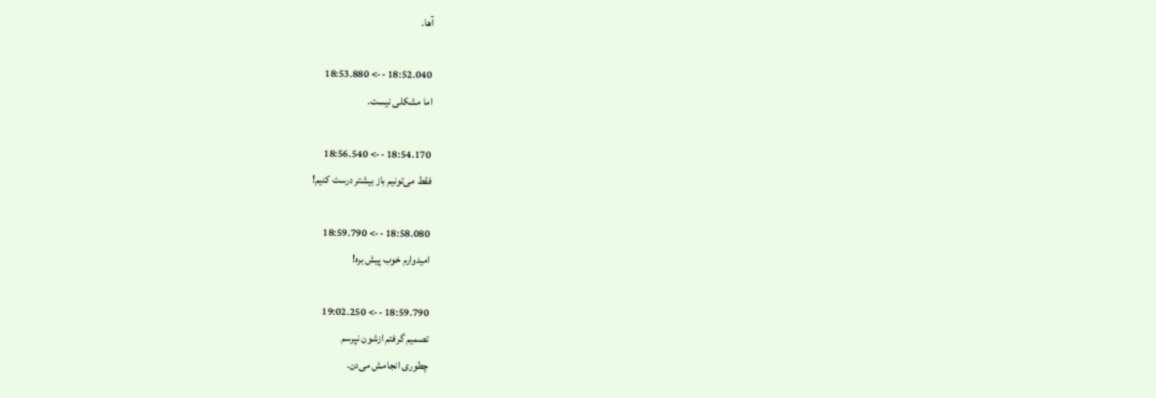آها.

18:52.040 --> 18:53.880
اما مشکلی نیست.

18:54.170 --> 18:56.540
فقط می‌تونیم باز بیشتر درست کنیم!

18:58.080 --> 18:59.790
امیدوارم خوب پیش بره!

18:59.790 --> 19:02.250
تصمیم گرفتم ازشون نپرسم
چطوری انجامش می‌دن.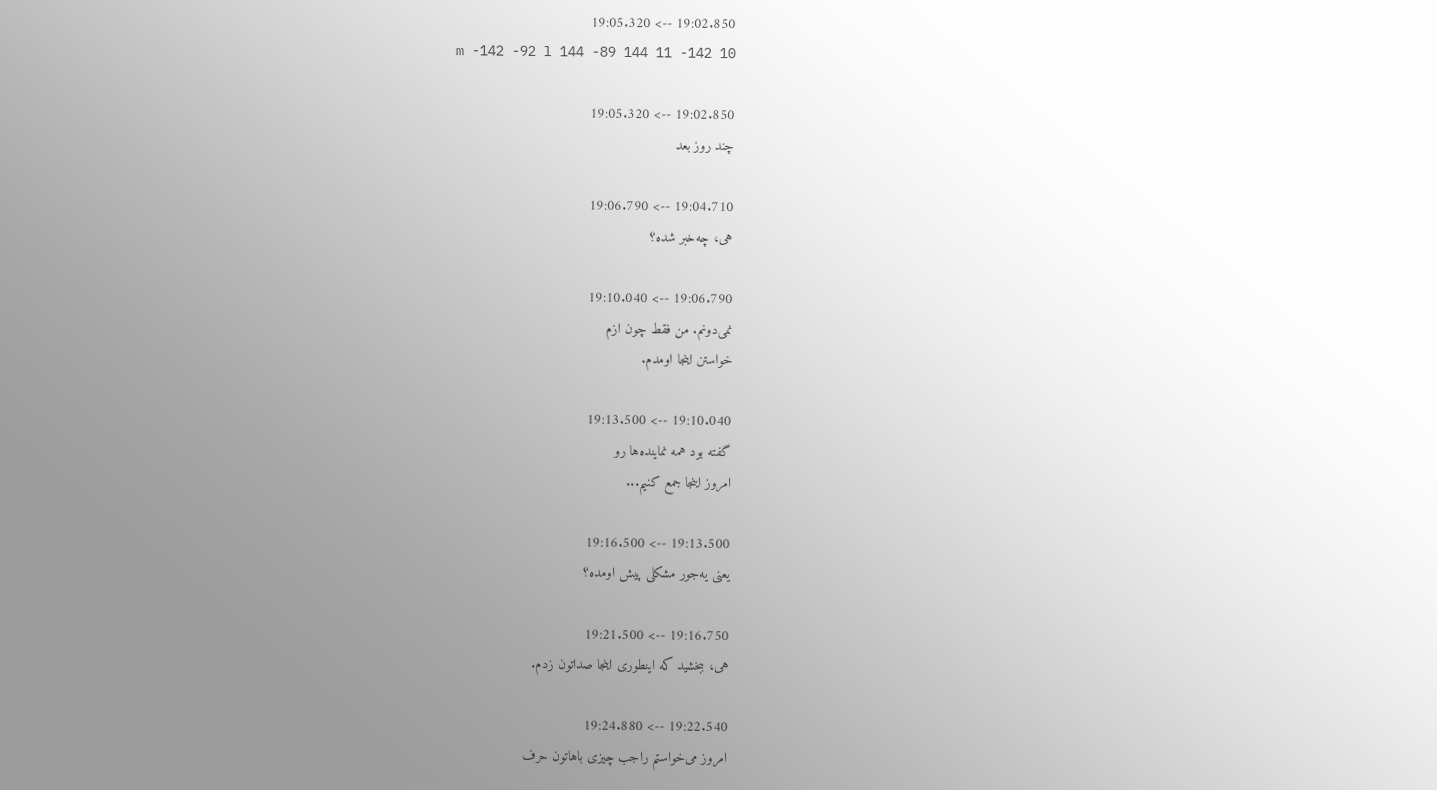19:02.850 --> 19:05.320
m -142 -92 l 144 -89 144 11 -142 10

19:02.850 --> 19:05.320
چند روز بعد

19:04.710 --> 19:06.790
هی، چه‌خبر شده؟

19:06.790 --> 19:10.040
نمی‌دونم. من فقط چون ازم
خواستن اینجا اومدم.

19:10.040 --> 19:13.500
گفته بود همه نماینده‌ها رو
امروز اینجا جمع کنیم...

19:13.500 --> 19:16.500
یعنی یه‌جور مشکلی پیش اومده؟

19:16.750 --> 19:21.500
هی، ببخشید که اینطوری اینجا صداتون زدم.

19:22.540 --> 19:24.880
امروز می‌خواستم راجب چیزی باهاتون حرف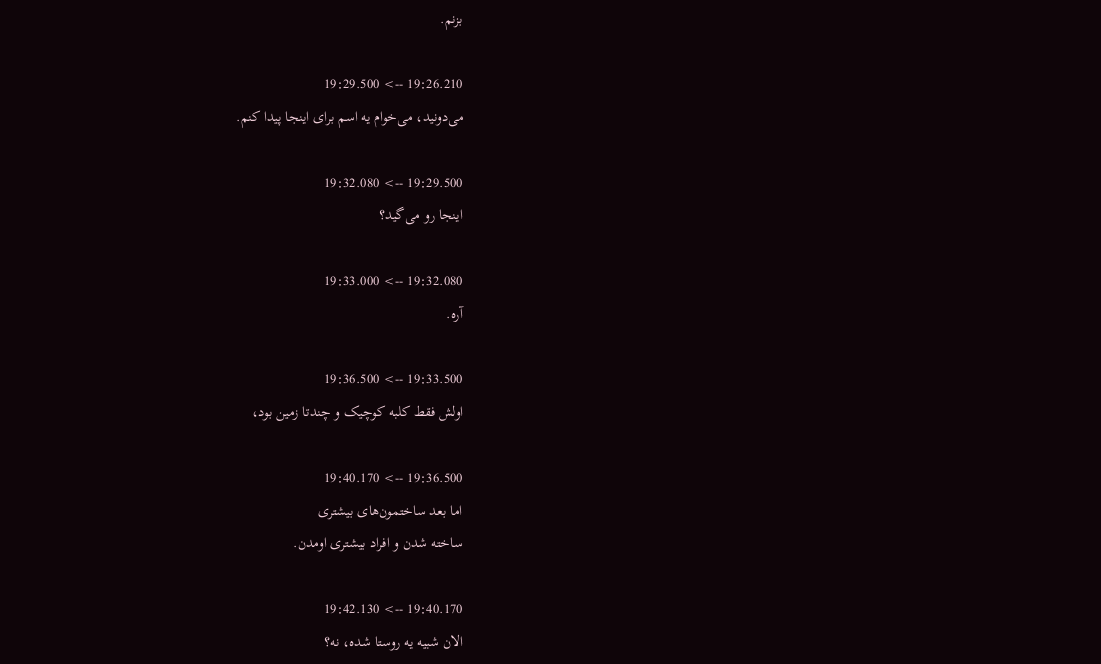بزنم.

19:26.210 --> 19:29.500
می‌دونید، می‌خوام یه اسم برای اینجا پیدا کنم.

19:29.500 --> 19:32.080
اینجا رو می‌گید؟

19:32.080 --> 19:33.000
آره.

19:33.500 --> 19:36.500
اولش فقط کلبه کوچیک و چندتا زمین بود،

19:36.500 --> 19:40.170
اما بعد ساختمون‌های بیشتری
ساخته شدن و افراد بیشتری اومدن.

19:40.170 --> 19:42.130
الان شبیه یه روستا شده، نه؟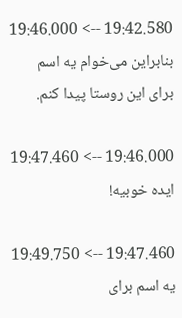19:42.580 --> 19:46.000
بنابراین می‌خوام یه اسم
برای این روستا پیدا کنم.

19:46.000 --> 19:47.460
ایده خوبیه!

19:47.460 --> 19:49.750
یه اسم برای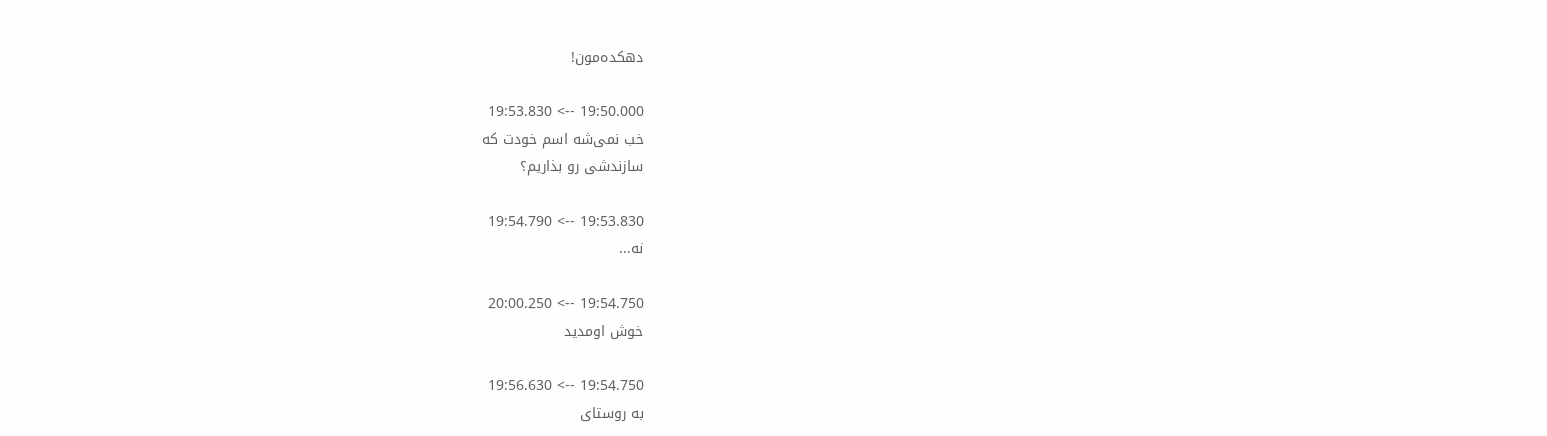دهکده‌مون!

19:50.000 --> 19:53.830
خب نمی‌شه اسم خودت که
سازندشی رو بذاریم؟

19:53.830 --> 19:54.790
نه...

19:54.750 --> 20:00.250
خوش اومدید

19:54.750 --> 19:56.630
به روستای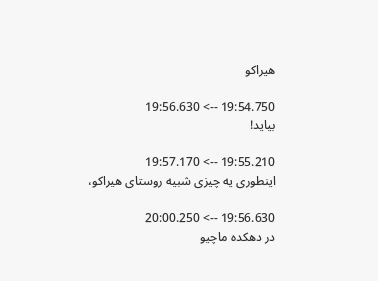هیراکو

19:54.750 --> 19:56.630
بیاید!

19:55.210 --> 19:57.170
اینطوری یه چیزی شبیه روستای هیراکو،

19:56.630 --> 20:00.250
در دهکده ماچیو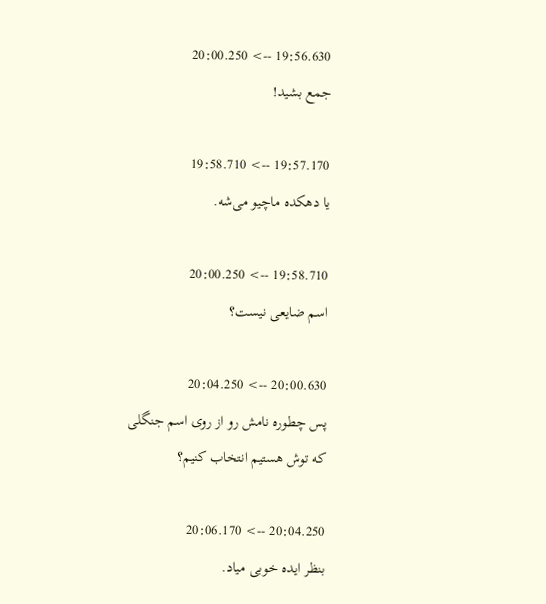19:56.630 --> 20:00.250
جمع بشید!

19:57.170 --> 19:58.710
یا دهکده ماچیو می‌شه.

19:58.710 --> 20:00.250
اسم ضایعی نیست؟

20:00.630 --> 20:04.250
پس چطوره نامش رو از روی اسم جنگلی
که توش هستیم انتخاب کنیم؟

20:04.250 --> 20:06.170
بنظر ایده خوبی میاد.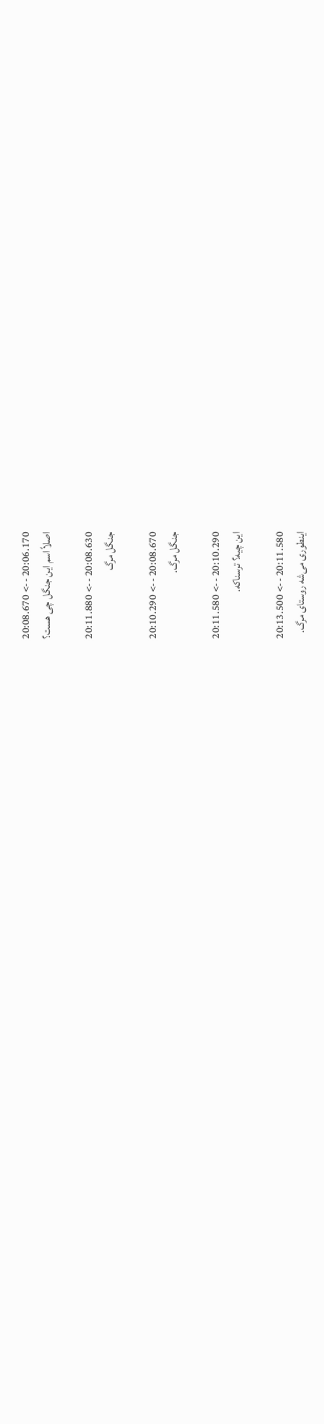20:06.170 --> 20:08.670
اصلاً اسم این جنگل چی هست؟

20:08.630 --> 20:11.880
جنگل مرگ

20:08.670 --> 20:10.290
جنگل مرگ.

20:10.290 --> 20:11.580
این چیه؟ ترسناکه.

20:11.580 --> 20:13.500
اینطوری می‌شه روستای مرگ.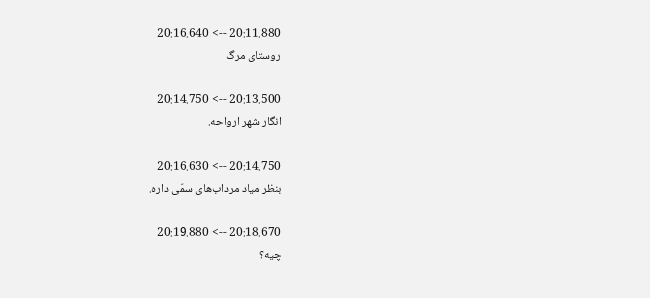20:11.880 --> 20:16.640
روستای مرگ

20:13.500 --> 20:14.750
انگار شهر ارواحه.

20:14.750 --> 20:16.630
بنظر میاد مرداب‌های سمّی داره.

20:18.670 --> 20:19.880
چیه؟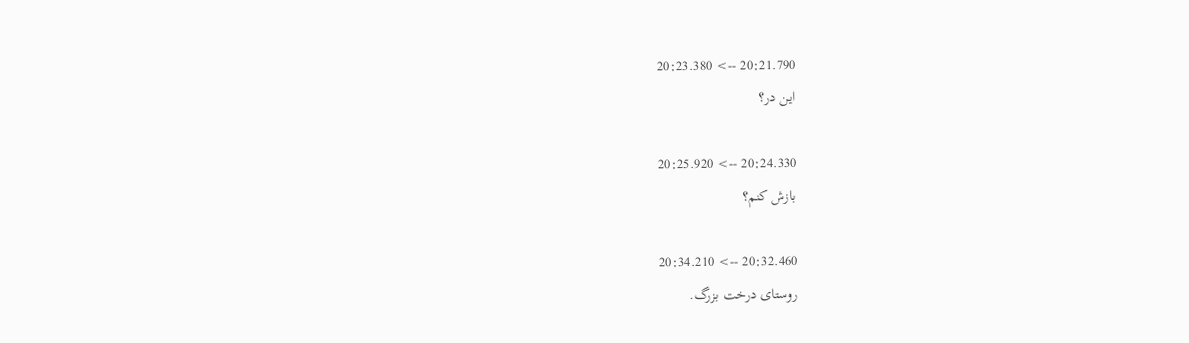20:21.790 --> 20:23.380
این در؟

20:24.330 --> 20:25.920
بازش کنم؟

20:32.460 --> 20:34.210
روستای درخت بزرگ.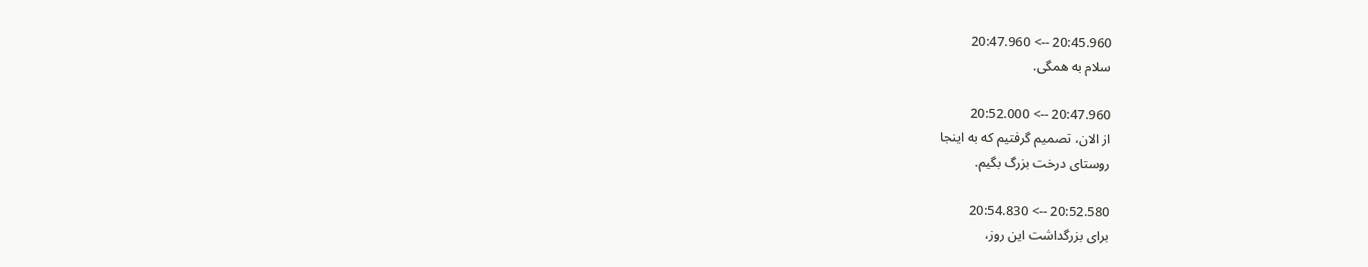20:45.960 --> 20:47.960
سلام به همگی.

20:47.960 --> 20:52.000
از الان، تصمیم گرفتیم که به اینجا
روستای درخت بزرگ بگیم.

20:52.580 --> 20:54.830
برای بزرگداشت این روز،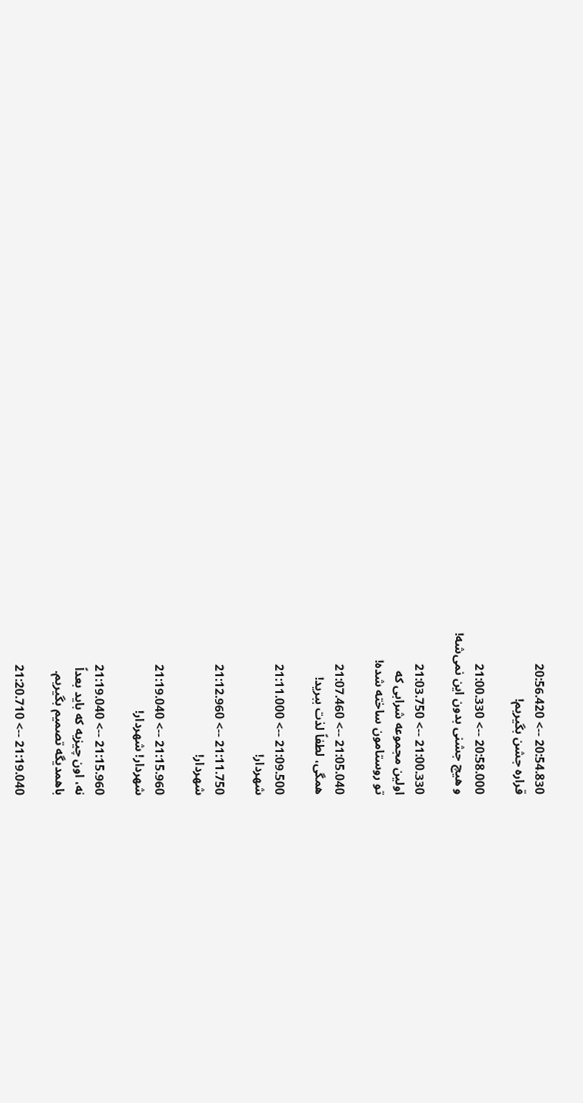20:54.830 --> 20:56.420
قراره جشن بگیریم!

20:58.000 --> 21:00.330
و هیچ جشنی بدون این نمی‌شه!

21:00.330 --> 21:03.750
اولین مجموعه شرابی که
تو روستامون ساخته شده!

21:05.040 --> 21:07.460
همگی، لطفاً لذت ببرید!

21:09.500 --> 21:11.000
شهردار!

21:11.750 --> 21:12.960
شهردار!

21:15.960 --> 21:19.040
شهردار! شهردار!

21:15.960 --> 21:19.040
نه، اون چیزیه که باید بعداً
باهمدیگه تصمیم بگیریم.

21:19.040 --> 21:20.710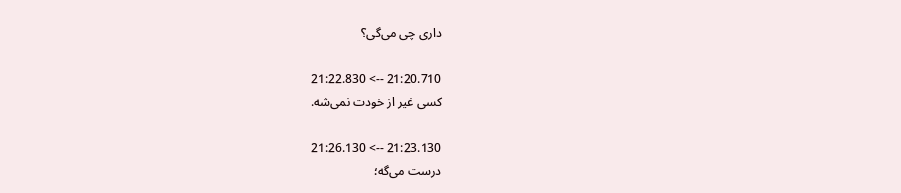داری چی می‌گی؟

21:20.710 --> 21:22.830
کسی غیر از خودت نمی‌شه.

21:23.130 --> 21:26.130
درست می‌گه؛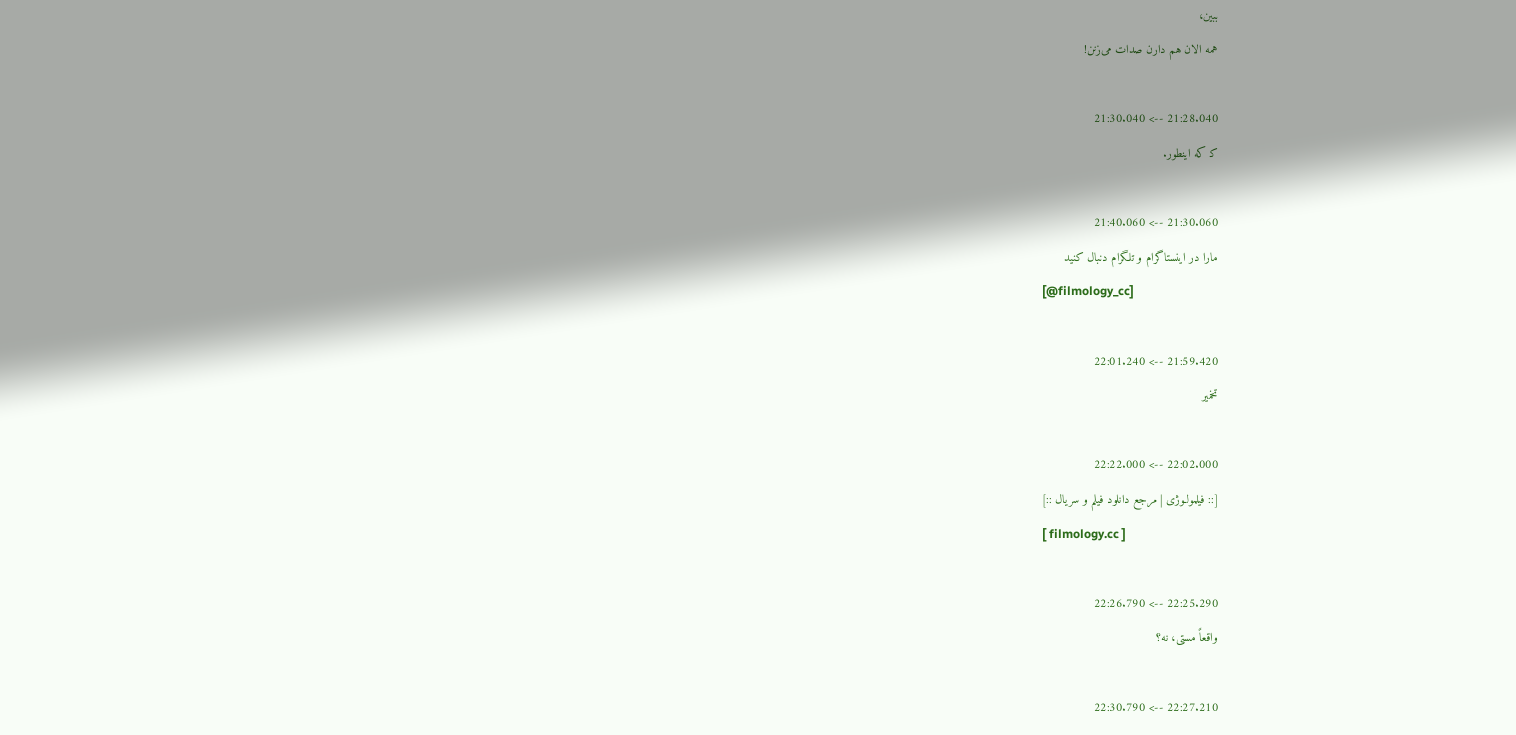ببین،
همه الان هم دارن صدات می‌زنن!

21:28.040 --> 21:30.040
ک‍ که اینطور.

21:30.060 --> 21:40.060
مارا در اینستاگرام و تلگرام دنبال کنید
[@filmology_cc]

21:59.420 --> 22:01.240
تخمیر

22:02.000 --> 22:22.000
[:: فیلمولـوژی | مرجع دانلود فیلم و سریال ::]
[ filmology.cc ]

22:25.290 --> 22:26.790
واقعاً مستی، نه؟

22:27.210 --> 22:30.790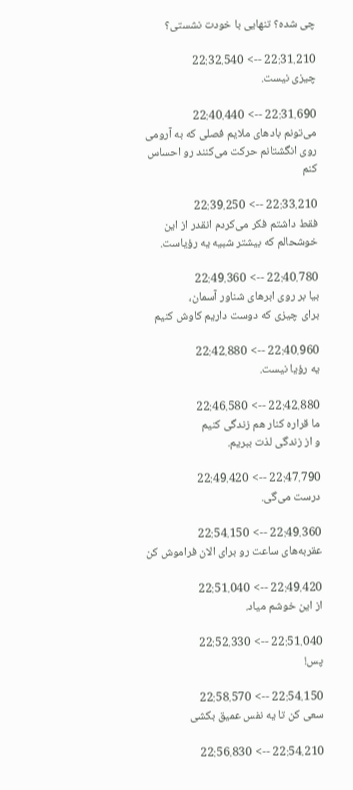چی شده؟ تنهایی با خودت نشستی؟

22:31.210 --> 22:32.540
چیزی نیست.

22:31.690 --> 22:40.440
می‌تونم بادهای ملایم فصلی که به آرومی
روی انگشتانم حرکت می‌کنند رو احساس کنم

22:33.210 --> 22:39.250
فقط داشتم فکر می‌کردم انقدر از این
خوشحالم که بیشتر شبیه یه رؤیاست.

22:40.780 --> 22:49.360
بیا بر روی ابرهای شناور آسمان،
برای چیزی که دوست داریم کاوش کنیم

22:40.960 --> 22:42.880
یه رؤیا نیست.

22:42.880 --> 22:46.580
ما قراره کنار هم زندگی کنیم
و از زندگی لذت ببریم.

22:47.790 --> 22:49.420
درست می‌گی.

22:49.360 --> 22:54.150
عقربه‌های ساعت رو برای الان فراموش کن

22:49.420 --> 22:51.040
از این خوشم میاد.

22:51.040 --> 22:52.330
پس!

22:54.150 --> 22:58.570
سعی کن تا یه نفس عمیق بکشی

22:54.210 --> 22:56.830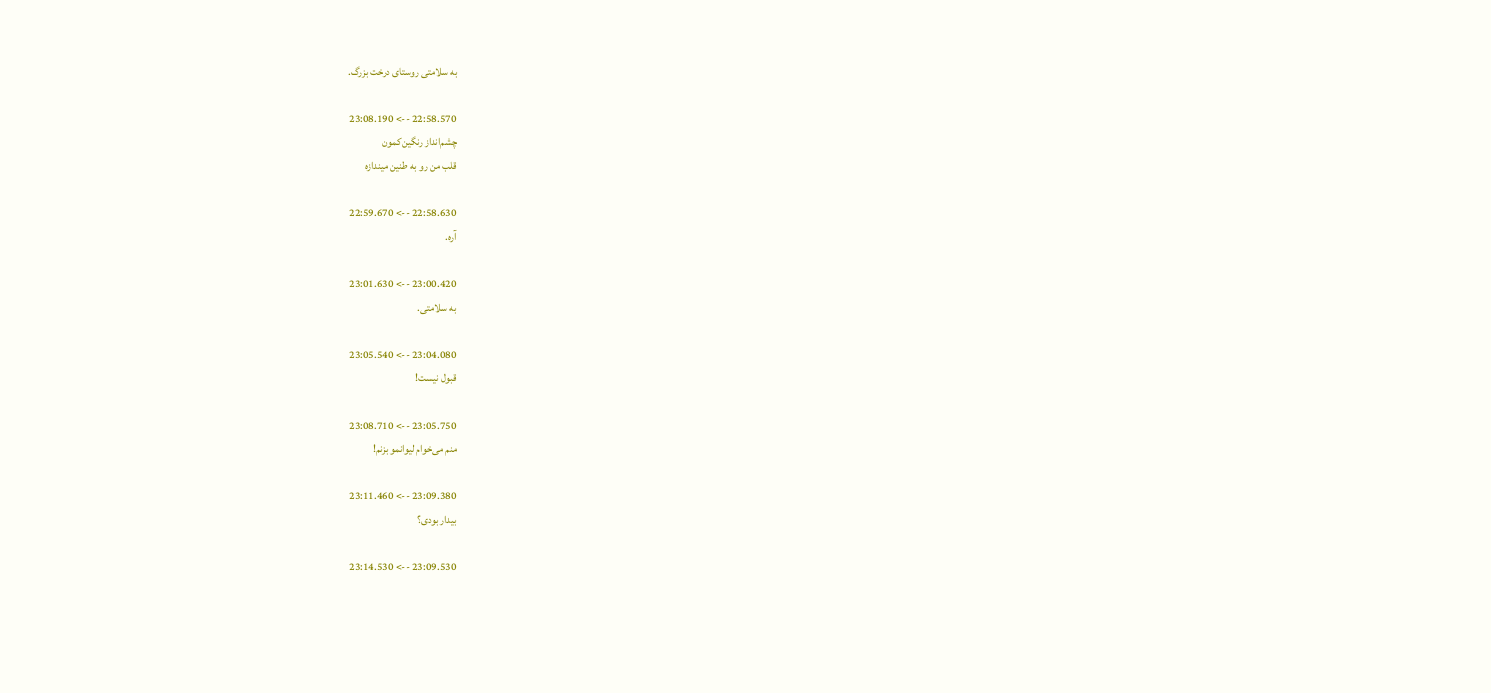به سلامتی روستای درخت بزرگ.

22:58.570 --> 23:08.190
چشم‌انداز رنگین‌کمون
قلب من رو به طنین میندازه

22:58.630 --> 22:59.670
آره.

23:00.420 --> 23:01.630
به سلامتی.

23:04.080 --> 23:05.540
قبول نیست!

23:05.750 --> 23:08.710
منم می‌خوام لیوانمو بزنم!

23:09.380 --> 23:11.460
بیدار بودی؟

23:09.530 --> 23:14.530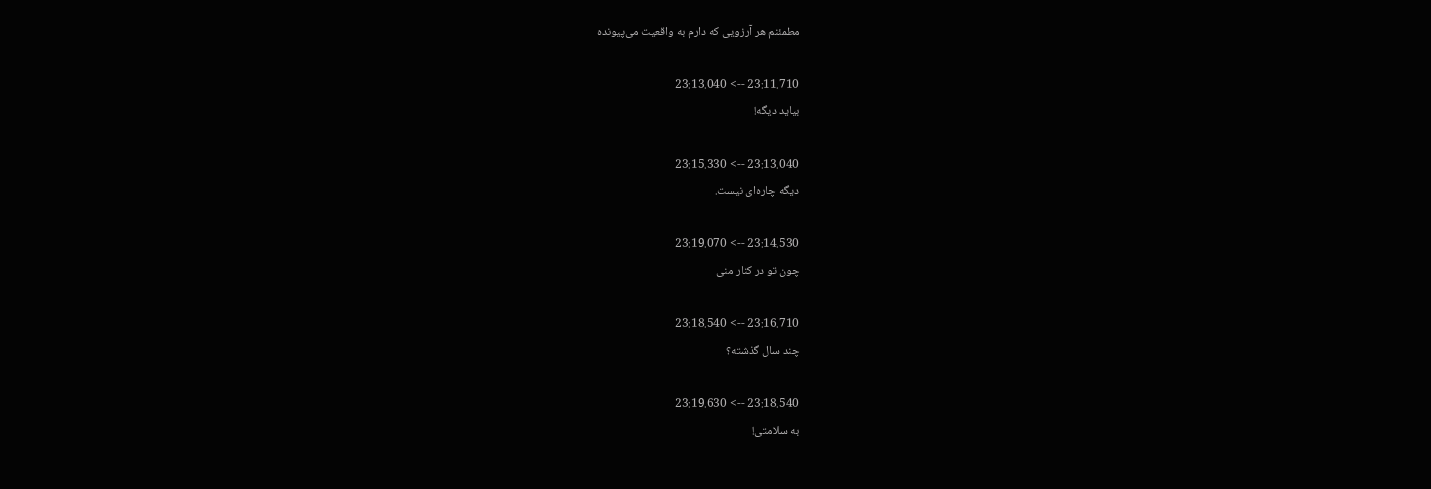مطمئنم هر آرزویی که دارم به واقعیت می‌پیونده

23:11.710 --> 23:13.040
بیاید دیگه!

23:13.040 --> 23:15.330
دیگه چاره‌ای نیست.

23:14.530 --> 23:19.070
چون تو در کنار منی

23:16.710 --> 23:18.540
چند سال گذشته؟

23:18.540 --> 23:19.630
به سلامتی!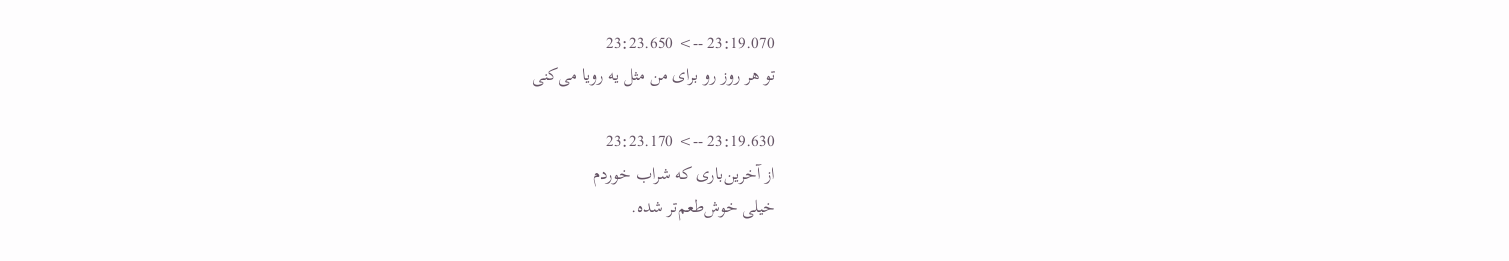23:19.070 --> 23:23.650
تو هر روز رو برای من مثل یه رویا می‌کنی

23:19.630 --> 23:23.170
از آخرین‌باری که شراب خوردم
خیلی خوش‌طعم‌تر شده.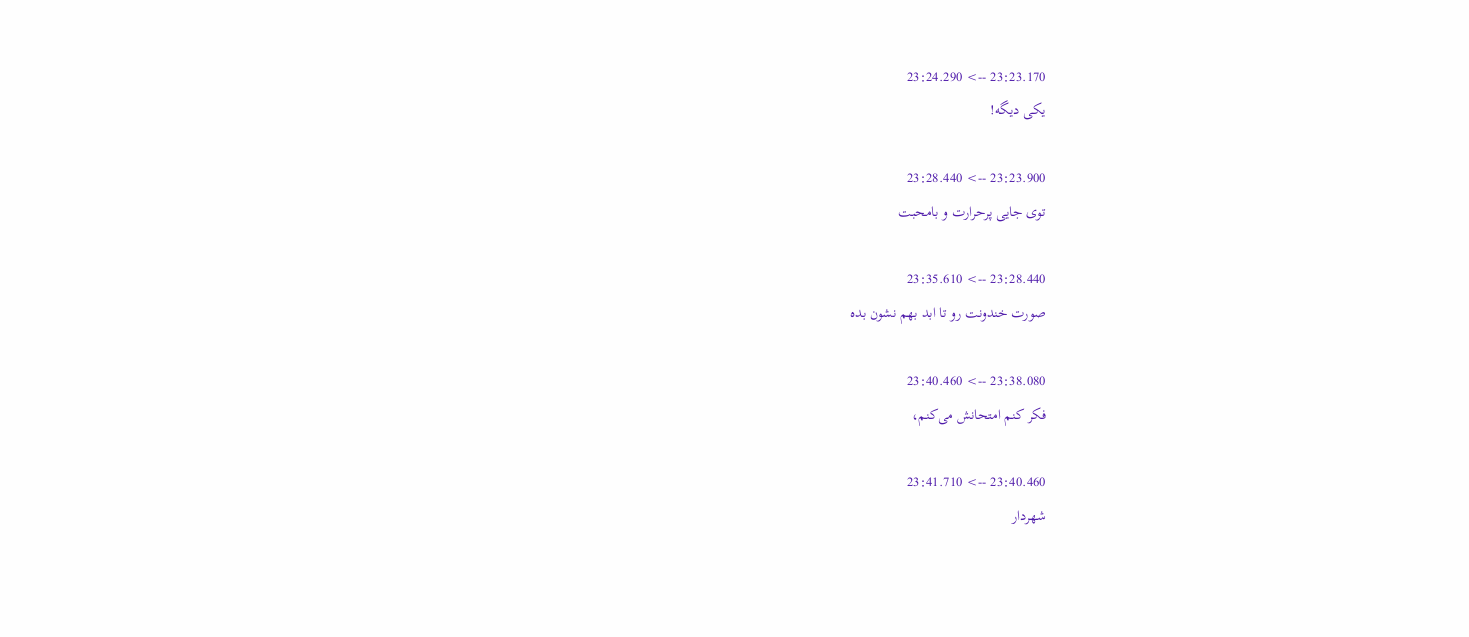23:23.170 --> 23:24.290
یکی دیگه!

23:23.900 --> 23:28.440
توی جایی پرحرارت و بامحبت

23:28.440 --> 23:35.610
صورت خندونت رو تا ابد بهم نشون بده

23:38.080 --> 23:40.460
فکر کنم امتحانش می‌کنم،

23:40.460 --> 23:41.710
شهردار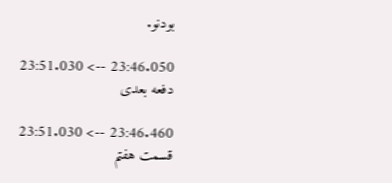بودنو.

23:46.050 --> 23:51.030
دفعه بعدی

23:46.460 --> 23:51.030
قسمت هفتم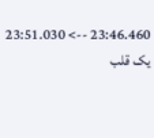23:46.460 --> 23:51.030
یک قلب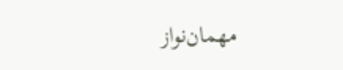مهمان‌نواز